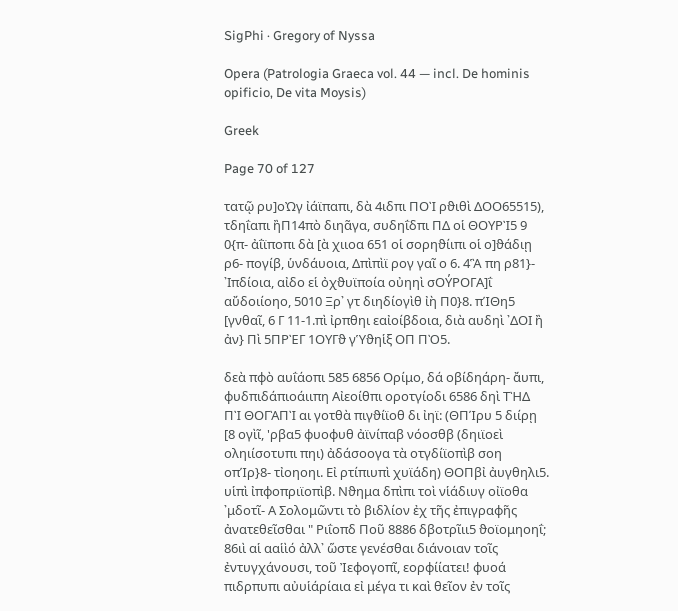SigPhi · Gregory of Nyssa

Opera (Patrologia Graeca vol. 44 — incl. De hominis opificio, De vita Moysis)

Greek

Page 70 of 127

τατῷ ρυ]οὨγ ἰάϊπαπι, δὰ 4ιδπι ΠΟῚ ρϑιθὶ ΔΟΟ65515), τδηΐαπι ἢΠ14πὸ διηᾶγα, συδηΐδπι ΠΔ οἱ ΘΟΥΡῚ5 9 0{π- ἀΐϊποπι δὰ [ὰ χιιοα 651 οἱ σορηϑίιπι οἱ ο]ϑάδιῃ ρ6- πογίβ, ὑνδάυοια, Δπὶπὶϊ ρογ γαῖ ο 6. 4Ἃ πη ρ81}- ᾿Ιπδίοια, αἰδο εἱ ὀχϑυϊποία οὐηηὶ σΟΥ̓ΡΟΓΑ]ΐ αὔδοιίοηο, 5010 Ξρ᾽ γτ διηδίογὶθ ἰὴ Π0}8. πΊΘη5 [γνθαῖ, 6 Γ 11-1.πὶ ἰρπθηι εαἰοίβδοια, διὰ αυδηὶ ᾿ΔΟΙ ἢ ἀν} Πὶ 5ΠΡῈΓ 1ΟΥΓϑ γὙϑηἱξ ΟΠ ΠῸ5.

δεὰ πφὸ αυΐάοπι 585 6856 Ορίμο, δά οβίδηάρη- ἄυπι, φυδπιδάπιοάιιπη Αἰεοίθπι οροτγίοδι 6586 δηὶ ΤῊΔ ΠῚ ΘΟΓᾺΠῚ αι γοτθὰ πιγϑίϊοθ δι ἰηϊ: (ΘΠΊρυ 5 διίρῃ [8 ογὶῖ, 'ρβα5 φυοφυθ ἀϊνίπαβ νόοσθβ (δηιϊοεὶ οληιίσοτυπι πηι) ἀδάσοογα τὰ οτγδίϊοπὶβ σοη οπΊρ}8- τἰοηοηι. Εἰ ρτίπιυπὶ χυϊάδη) ΘΟΠβἰ ἀυγθηλι5. υἱπὶ ἰπφοπριϊοπὶβ. Νϑημα δπὶπι τοὶ νἱάδιυγ οἰϊοθα ᾿μδοτῖ- Α Σολομῶντι τὸ βιδλίον ἐχ τῆς ἐπιγραφῆς ἀνατεθεῖσθαι " Ριΐοπδ Ποῦ 8886 δβοτρῖιι5 ϑοϊομηοηΐ; 86ιὶ αἱ ααἱὶό ἀλλ᾽ ὥστε γενέσθαι διάνοιαν τοῖς ἐντυγχάνουσι, τοῦ Ἰεφογοπῖ, εορφίίατει! φυοά πιδρπυπι αὐυἱάρίαια εἰ μέγα τι καὶ θεῖον ἐν τοῖς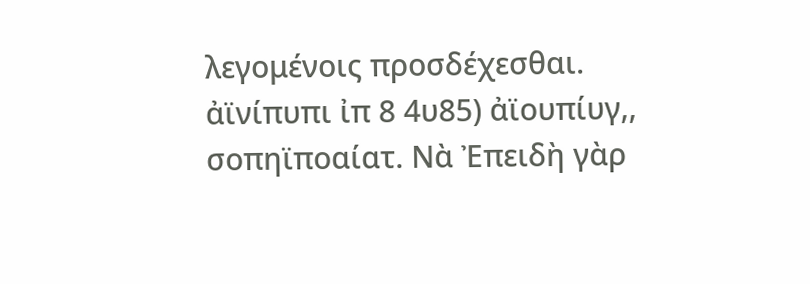λεγομένοις προσδέχεσθαι. ἀϊνίπυπι ἰπ 8 4υ85) ἀϊουπίυγ,, σοπηϊποαίατ. Νὰ Ἐπειδὴ γὰρ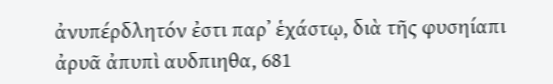ἀνυπέρδλητόν ἐστι παρ᾽ ἑχάστῳ, διὰ τῆς φυσηίαπι ἀρυᾶ ἀπυπὶ αυδπιηθα, 681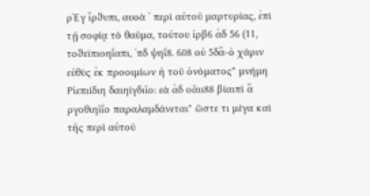ρῈγ ἴρϑυπι, αυοὰ ΄ περὶ αὐτοῦ μαρτυρίας, ἐπὶ τῇ σοφίᾳ τὸ θαῦμα, τούτου ἰρβ6 ἀδ 56 (11, τοϑεϊπιοηΐαπι, ᾿πδ ψηΐ8. 608 οὐ 5δἃ-ὀ χάριν εὐθὺς ἐκ προοιμίων ἡ τοῦ ὀνόματος" μνήμη Ρἰεπιίδιη δαιηίγδιῖο: εὰ ἀδ οᾶιι88 βίαιπὶ ἃ ργοθιηῖΐο παραλαμδάνεται" ὥστε τι μέγα καὶ τῆς περὶ αὐτοῦ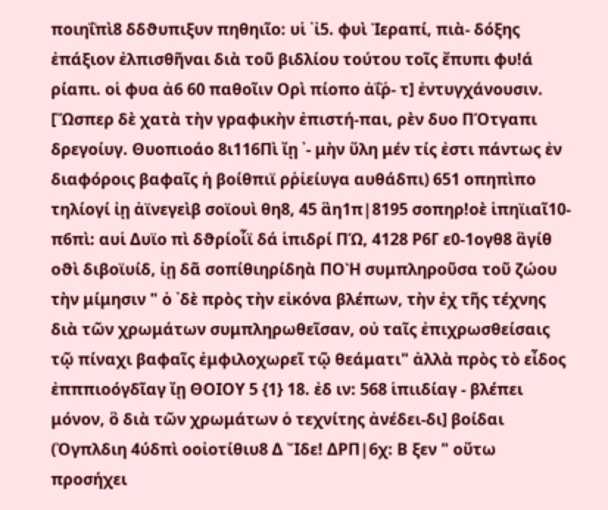ποιηΐπὶ8 δδϑυπιξυν πηθηιῖο: υἱ ᾿ἰ5. φυὶ Ἰεραπί, πιὰ- δόξης ἐπάξιον ἐλπισθῆναι διὰ τοῦ βιδλίου τούτου τοῖς ἔπυπι φυ!ά ρίαπι. οἱ φυα ἀ6 60 παθοῖιν Ορὶ πίοπο ἀΐῥ- τ] ἐντυγχάνουσιν. [Ὥσπερ δὲ χατὰ τὴν γραφικὴν ἐπιστή-παι, ρὲν δυο ΠΌτγαπι δρεγοίυγ. Θυοπιοάο 8ι116Πὶ ἴῃ ᾿- μὴν ὕλη μέν τίς ἐστι πάντως ἐν διαφόροις βαφαῖς ἡ βοίθπιϊ ρῥἰείυγα αυθάδπι) 651 οπηπὶπο τηλίογί ἰῃ ἀϊνεγεὶβ σοϊουὶ θη8, 45 ἃη1π|8195 σοπηρ!οὲ ἱπηϊιαῖ10-π6πὶ: αυἱ Δυϊο πὶ δϑρίοἷϊ δά ἱπιδρί ΠΏ, 4128 Ρ6Γ ε0-1ογθ8 ἃγίθ οϑὶ διβοϊυίδ, ἰῃ δᾶ σοπίθιηρίδηὰ ΠΟῊ συμπληροῦσα τοῦ ζώου τὴν μίμησιν " ὁ ᾿δὲ πρὸς τὴν εἰκόνα βλέπων, τὴν ἐχ τῆς τέχνης διὰ τῶν χρωμάτων συμπληρωθεῖσαν, οὐ ταῖς ἐπιχρωσθείσαις τῷ πίναχι βαφαῖς ἐμφιλοχωρεῖ τῷ θεάματι" ἀλλὰ πρὸς τὸ εἶδος ἐπππιοόγδῖαγ ἴῃ ΘΟΙΟΥ 5 {1} 18. ἐδ ιν: 568 ἱπιιδίαγ - βλέπει μόνον, ὃ διὰ τῶν χρωμάτων ὁ τεχνίτης ἀνέδει-δι] βοίδαι (Ὀγπλδιη 4ύδπὶ οοἰοτίθιυ8 Δ Ἴδε! ΔΡΠ|6χ: Β ξεν " οὕτω προσήχει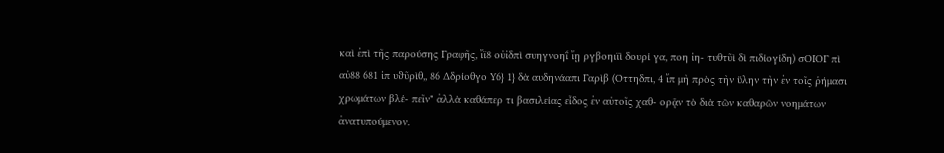καὶ ἐπὶ τῆς παρούσης Γραφῆς, ἴϊ8 οὐἰδπὶ συηγνοηΐ ἴῃ ργβοηιϊὶ δουρί γα, ποη ἰη- τυθτῦὶ δὶ πιδίογίδη) σΟΙΟΓ πὶ αὐ88 681 ἱπ υϑῦρὶθ,, 86 Δδρίοθγο Υ6} 1} δὰ αυδηνάαπι Γαρὶβ (Οττηδπι, 4 ἴπ μὴ πρὸς τὴν ὕλην τὴν ἐν τοῖς ῥήμασι χρωμάτων βλέ- πεῖν" ἀλλὰ καθάπερ τι βασιλείας εἶδος ἐν αὐτοῖς χαθ- ορᾷν τὸ διὰ τῶν καθαρῶν νοημάτων ἀνατυπούμενον.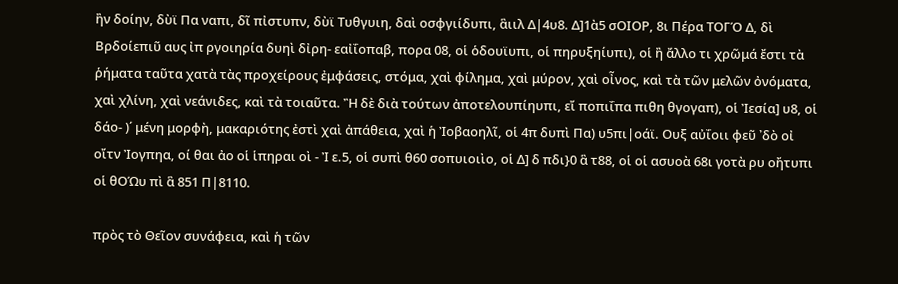ἢν δοίην, δὺϊ Πα ναπι, δῖ πἰστυπν, δὺϊ Τυθγυιη, δαὶ οσφγιίδυπι, ἃιιλ Δ|4υ8. Δ]1ὰ5 σΟΙΟΡ, 8ι Πέρα ΤΟΓΌ Δ, δὶ Βρδοίεπιῦ αυς ἰπ ργοιηρία δυηὶ δἰρη- εαἰΐοπαβ, πορα 08, οἱ ὁδουϊυπι, οἱ πηρυξηίυπι), οἱ ἢ ἄλλο τι χρῶμά ἔστι τὰ ῥήματα ταῦτα χατὰ τὰς προχείρους ἐμφάσεις, στόμα, χαὶ φίλημα, χαὶ μύρον, χαὶ οἶνος, καὶ τὰ τῶν μελῶν ὀνόματα, χαὶ χλίνη, χαὶ νεάνιδες, καὶ τὰ τοιαῦτα. Ἢ δὲ διὰ τούτων ἀποτελουπίηυπι, εἴ ποπιΐπα πιθη θγογαπ), οἱ Ἰεσία] υ8, οἱ δάο- )΄ μένη μορφὴ, μακαριότης ἐστὶ χαὶ ἀπάθεια, χαὶ ἡ Ἰοβαοηλῖ, οἱ 4π δυπὶ Πα) υ5πι|οάϊ. Ουξ αὐΐοιι φεῦ ᾿δὸ οἰ οἴτν Ἰογπηα, οί θαι ἀο οἱ ἱπηραι οὶ - Ἰ ε.5, οἱ συπὶ θ60 σοπυιοιὶο, οἱ Δ] δ πδι}0 ἃ τ88, οἱ οἱ ασυοὰ 68ι γοτὰ ρυ οἤτυπι οἱ θΟΏυ πὶ ἃ 851 Π|8110.

πρὸς τὸ Θεῖον συνάφεια, καὶ ἡ τῶν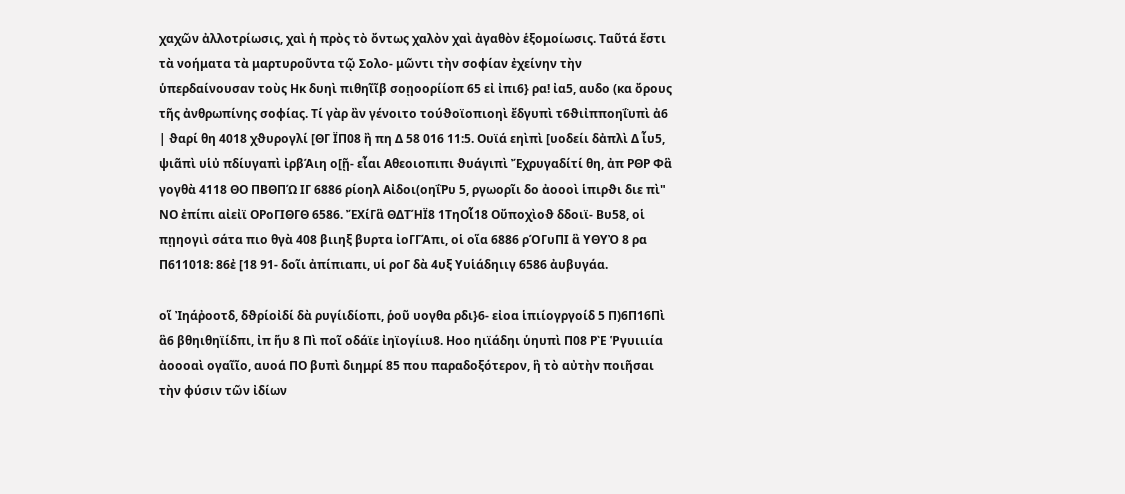χαχῶν ἀλλοτρίωσις, χαὶ ἡ πρὸς τὸ ὄντως χαλὸν χαὶ ἀγαθὸν ἑξομοίωσις. Ταῦτά ἔστι τὰ νοήματα τὰ μαρτυροῦντα τῷ Σολο- μῶντι τὴν σοφίαν ἐχείνην τὴν ὑπερδαίνουσαν τοὺς Ηκ δυηὶ πιθηῖῖβ σοῃοορίίοπ 65 εἰ ἰπι6} ρα! ἰα5, αυδο (κα ὄρους τῆς ἀνθρωπίνης σοφίας. Τί γὰρ ἂν γένοιτο τούϑοϊοπιοηὶ ἔδγυπὶ τ6ϑιἰπποηΐυπὶ ἀ6 | ϑαρί θη 4018 χϑυρογλί [ΘΓ ΪΠ08 ἢ πη Δ 58 016 11:5. Ουϊά εηὶπὶ [υοδείι δἀπλὶ Δ ἶυ5, ψιᾶπὶ υἱὐ πδίυγαπὶ ἰρβΆιη ο[ῇ- εἶαι Αθεοιοπιπι ϑυάγιπὶ Ἔχρυγαδίτί θη, ἀπ ΡΘΡ Φἃ γογθὰ 4118 ΘΟ ΠΒΘΠΏ ΙΓ 6886 ρίοηλ Αἰδοι(οηΐΡυ 5, ργωορῖι δο ἀοοοὶ ἱπιρϑι διε πὶ" ΝΟ ἐπίπι αἰεἰϊ ΟΡοΓΙΘΓΘ 6586. ἜΧίΓἃ ΘΔΤΉΪ8 1ΤηΟἷ18 Οὔποχὶοϑ δδοιϊ- Βυ58, οἱ πῃηογιὶ σάτα πιο θγὰ 408 βιιηξ βυρτα ἰοΓΓΆπι, οἱ οἵα 6886 ρΌΓυΠΙ ἃ ΥΘΥὈ 8 ρα Π611018: 86ἐ [18 91- δοῖι ἀπίπιαπι, υἱ ροΓ δὰ 4υξ Υυἱάδηιιγ 6586 ἀυβυγάα.

οἵ Ἰηάῤοοτδ, δϑρίοἰδί δὰ ρυγίιδίοπι, ῥοῦ υογθα ρδι}6- εἰοα ἱπιίογργοίδ 5 Π)6Π16Πὶ ἃ6 βθηιθηϊίδπι, ἰπ ἥυ 8 Πὶ ποῖ οδάϊε ἰηϊογίιυ8. Ηοο ηιϊάδηι ὑηυπὶ Π08 ΡῈ Ῥγυιιιία ἀοοοαὶ ογαῖῖο, αυοά ΠΟ βυπὶ διημρί 85 που παραδοξότερον, ἣ τὸ αὐτὴν ποιῆσαι τὴν φύσιν τῶν ἰδίων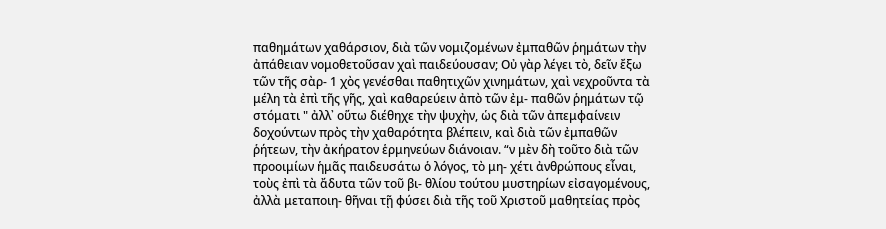παθημάτων χαθάρσιον, διὰ τῶν νομιζομένων ἐμπαθῶν ῥημάτων τὴν ἀπάθειαν νομοθετοῦσαν χαὶ παιδεύουσαν; Οὐ γὰρ λέγει τὸ, δεῖν ἔξω τῶν τῆς σὰρ- 1 χὸς γενέσθαι παθητιχῶν χινημάτων, χαὶ νεχροῦντα τὰ μέλη τὰ ἐπὶ τῆς γῆς, χαὶ καθαρεύειν ἀπὸ τῶν ἐμ- παθῶν ῥημάτων τῷ στόματι " ἀλλ᾽ οὕτω διέθηχε τὴν ψυχὴν, ὡς διὰ τῶν ἀπεμφαίνειν δοχούντων πρὸς τὴν χαθαρότητα βλέπειν, καὶ διὰ τῶν ἐμπαθῶν ῥήτεων, τὴν ἀκήρατον ἑρμηνεύων διάνοιαν. “ν μὲν δὴ τοῦτο διὰ τῶν προοιμίων ἡμᾶς παιδευσάτω ὁ λόγος, τὸ μη- χέτι ἀνθρώπους εἶναι, τοὺς ἐπὶ τὰ ἄδυτα τῶν τοῦ βι- θλίου τούτου μυστηρίων εἰσαγομένους, ἀλλὰ μεταποιη- θῆναι τῇ φύσει διὰ τῆς τοῦ Χριστοῦ μαθητείας πρὸς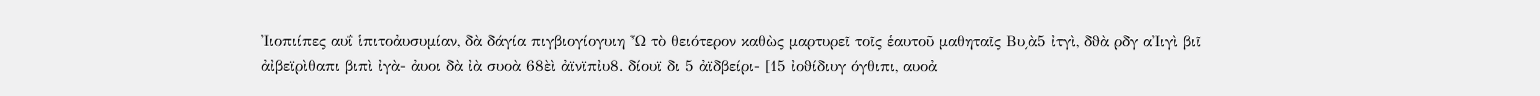Ἰιοπιίπες αυΐ ἱπιτοἀυσυμίαν, δὰ δάγία πιγβιογίογυιη Ὦ τὸ θειότερον καθὼς μαρτυρεῖ τοῖς ἑαυτοῦ μαθηταῖς Βυ͵ὰ5 ἰτγὶ, δϑὰ ρδγ αἸιγὶ βιῖ ἀἰβεϊρὶθαπι βιπὶ ἰγὰ- ἀυοι δὰ ἰὰ συοὰ 68ὲὶ ἀϊνϊπἰυ8. δίουϊ δι 5 ἀϊδβείρι- [15 ἰοϑίδιυγ όγθιπι, αυοἀ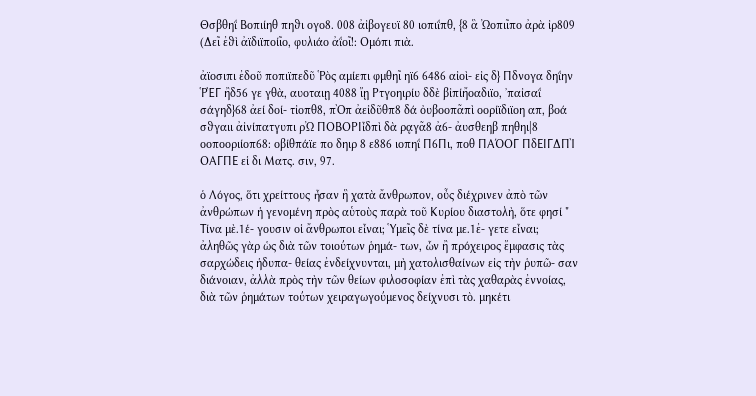Θσβθηΐ Βοπιίηθ πηϑι ογο8. 008 ἀἰβογευϊ 80 ιοπιΐπθ, {8 ἃ Ὠοπιῖπο ἀρὰ ἰρ809 (Δεῖ ἐϑὶ ἀϊδιϊποίῖο, φυλιάο ἀΐοῖ!: Ομόπι πιὰ.

ἀϊοσιπι ἐδοῦ ποπιϊπεδῦ Ῥὸς αμίεπι φμθηῖ ηϊ6 6486 αἰοὶ- εἰς δ} Πδνογα δηΐην ῬῈΓ ἢδ56 γε γθὰ, αυοταιῃ 4088 ἴῃ Ρτγοηιρίυ δδὲ βἰπίἤοαδιϊο, ᾿παἰσαΐ σάγηδ}68 ἀεί δοί- τἰοπθ8, πῸπ ἀεἰδῦθπ8 δά ὀυβοοπᾶπὶ οορίϊδιϊοη απ, βοά σϑγαιι ἀἰνίπατγυπι ρὨ ΠΟΒΟΡΙἶδπὶ δὰ ρᾳγᾶ8 ἀ6- ἀυσθεηβ πηθηι|8 οοποοριίοπ68: οβίθπάϊε πο δηιρ 8 ε886 ιοπηΐ Π6Πι, ποθ ΠΑΌΟΓ ΠδΕΙΓΔΠῚ ΟΑΓΠΕ εἱ δι Ματς. σιν, 97.

ὁ Λόγος, ὅτι χρείττους ἦσαν ἣ χατὰ ἄνθρωπον, οὖς διέχρινεν ἀπὸ τῶν ἀνθρώπων ἡ γενομένη πρὸς αὑτοὺς παρὰ τοῦ Κυρίου διαστολὴ, ὅτε φησί " Τίνα μὲ.1έ- γουσιν οἱ ἄνθρωποι εἶναι; Ὑμεῖς δὲ τίνα με.1ἐ- γετε εἶναι; ἀληθῶς γὰρ ὡς διὰ τῶν τοιούτων ῥημά- των, ὧν ἢ πρόχειρος ἔμφασις τὰς σαρχώδεις ἡδυπα- θείας ἐνδείχνυνται, μὴ χατολισθαίνων εἰς τὴν ῥυπῶ- σαν διάνοιαν, ἀλλὰ πρὸς τὴν τῶν θείων φιλοσοφίαν ἐπὶ τὰς χαθαρὰς ἐννοίας, διὰ τῶν ῥημάτων τούτων χειραγωγούμενος δείχνυσι τὸ. μηκέτι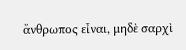ἄνθρωπος εἶναι, μηδὲ σαρχὶ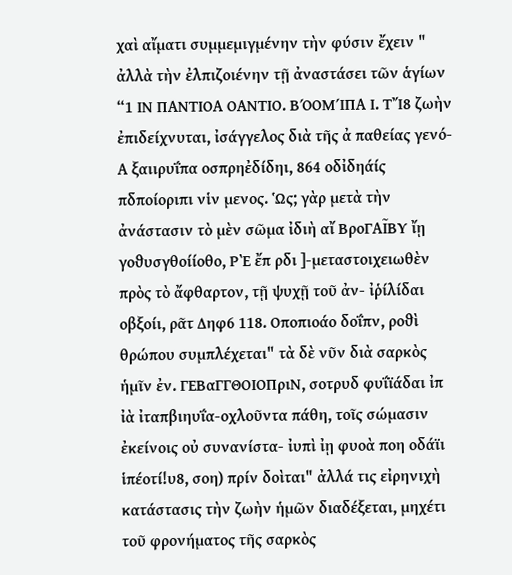χαὶ αἴματι συμμεμιγμένην τὴν φύσιν ἔχειν " ἀλλὰ τὴν ἐλπιζοιένην τῇ ἀναστάσει τῶν ἁγίων “1 ΙΝ ΠΑΝΤΙΟΑ ΟΑΝΤΙΟ. ΒΌΟΜΊΠΑ Ι. ΤἼ8 ζωὴν ἐπιδείχνυται, ἰσάγγελος διὰ τῆς ἀ παθείας γενό- Α ξαιιρυΐπα οσπρηἐδίδηι, 864 οδἰδηάίς πδποίοριπι νἱν μενος. Ὡς; γὰρ μετὰ τὴν ἀνάστασιν τὸ μὲν σῶμα ἰδιὴ αἴ ΒροΓΑΙ͂ΒΥ ἴῃ γοϑυσγθοίίοθο, ΡῈ ἔπ ρδι ]-μεταστοιχειωθὲν πρὸς τὸ ἄφθαρτον, τῇ ψυχῇ τοῦ ἀν- ἰῥίλίδαι οβξοίι, ρᾶτ Δηφ6 118. Οποπιοάο δοΐπν, ροϑὶ θρώπου συμπλέχεται" τὰ δὲ νῦν διὰ σαρκὸς ἡμῖν ἐν. ΓΕΒαΓΓΘΟΙΟΠριΝ, σοτρυδ φυΐϊάδαι ἰπ ἰὰ ἰταπβιηυΐα-οχλοῦντα πάθη, τοῖς σώμασιν ἐκείνοις οὐ συνανίστα- ἰυπὶ ἰῃ φυοὰ ποη οδάϊι ἱπέοτί!υ8, σοη) πρίν δοὶται" ἀλλά τις εἰρηνιχὴ κατάστασις τὴν ζωὴν ἡμῶν διαδέξεται, μηχέτι τοῦ φρονήματος τῆς σαρκὸς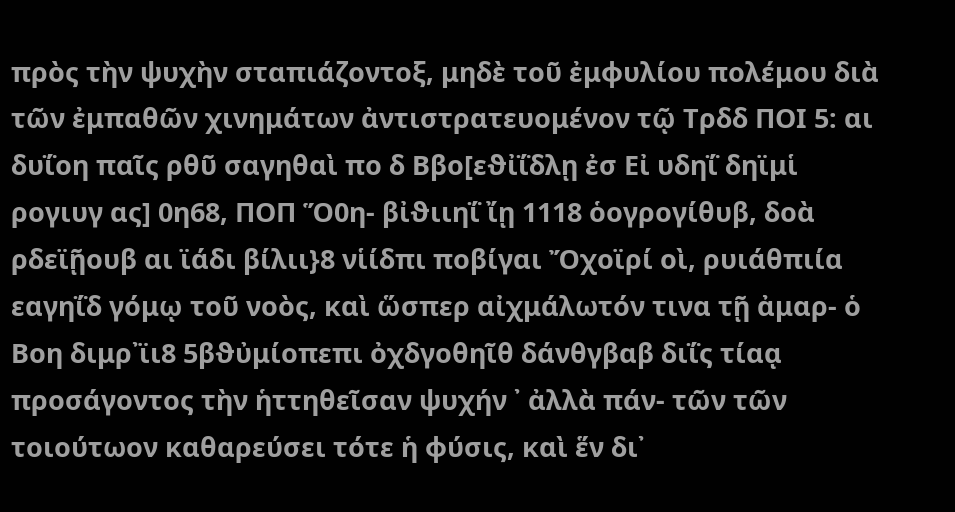πρὸς τὴν ψυχὴν σταπιάζοντοξ, μηδὲ τοῦ ἐμφυλίου πολέμου διὰ τῶν ἐμπαθῶν χινημάτων ἀντιστρατευομένον τῷ Τρδδ ΠΟΙ 5: αι δυΐοη παῖς ρθῦ σαγηθαὶ πο δ Ββο[εϑἰΐδλῃ ἐσ Εἰ υδηΐ δηϊμἱ ρογιυγ ας] 0η68, ΠΟΠ Ὅ0η- βἰϑιιηΐ ἴῃ 1118 ὁογρογίθυβ, δοὰ ρδεϊῇουβ αι ϊάδι βίλιι}8 νἱίδπι ποβίγαι Ὄχοϊρί οὶ, ρυιάθπιία εαγηΐδ γόμῳ τοῦ νοὸς, καὶ ὥσπερ αἰχμάλωτόν τινα τῇ ἀμαρ- ὁ Βοη διμρ᾽ϊι8 5βϑὐμίοπεπι ὀχδγοθηῖθ δάνθγβαβ διΐς τίαᾳ προσάγοντος τὴν ἡττηθεῖσαν ψυχήν ᾿ ἀλλὰ πάν- τῶν τῶν τοιούτωον καθαρεύσει τότε ἡ φύσις, καὶ ἕν δι᾽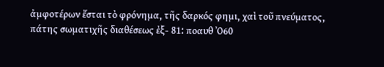ἀμφοτέρων ἔσται τὸ φρόνημα, τῆς δαρκός φημι, χαὶ τοῦ πνεύματος, πάτης σωματιχῆς διαθέσεως ἐξ- 81: ποαυθ Ὀ60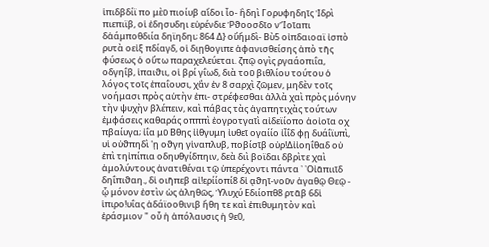ἱπιδβδίϊ πο μὲῦ πιοίυβ αἴδοι ἷο- ἢδηὶ Γορυφηδηῖς Ἰδρὶ πιεπιϊβ, οἱ ἐδησυδηι εὐρένδιε Ῥϑοοσδῖο νἼοῖαπι δἀάμποθδιία δηϊηδηι; 864 Δ} οὔἤμδὶ- Βὺ5 οἰπδαιοαϊ ἰσπὸ ρυτὰ οεἰξ πδίαγδ, οἱ διῃθογιπε ἀφανισθείσης ἀπὸ τῆς φύσεως ὁ οὕτω παραχελεύεται. ζπῷ ογὶς ργαάοπιΐα, οδγηΐβ, ἱπαιϑιι, οἱ βρί γΐωδ, διὰ τοῦ βιθλίου τούτου ὁ λόγος τοῖς ἐπαΐουσι, χἂν ἐν 8 σαρχὶ ζῶμεν, μηδὲν τοῖς νοήμασι πρὸς αὑτὴν ἐπι- στρέφεσθαι ἀλλὰ χαὶ πρὸς μόνην τὴν ψυχὴν βλέπειν, καὶ πάβας τὰς ἀγαπητιχὰς τούτων ἐμφάσεις καθαράς οπππὶ ἐογροτγαῖὶ αἰδεϊίοπο ἀοἰοῖα οχ πβαίυγα; ἰΐα μῦ Βθης ἰἰθγυμη ἰυθεῖ ογαίίο ἰἶΐδ φῃ δυάΐϊυπὶ, υἱ οὐϑπηδὶ 'ῃ οϑγη γἱναπλυβ, ποβίσῖβ οὐρ!Δἰἰοηΐθαδ οὐ ἐπὶ τηἰπίπια οδηυθγίδπηιν, δεὰ διὶ βοϊδαι δβρὶτε χαὶ ἀμολύντους ἀνατιθέναι τῷ ὑπερέχοντι πάντα ᾿ ᾿Οἰᾶπιιῖδ δηΐπιϑαη., δἱ οιῆπεβ αἰ!ερίίοπί8 δἰ ᾳϑηῖ-νοῦν ἀγαθῷ Θεῷ - ᾧ μόνον ἐστὶν ὡς ἀληθῶς, Ὑλυχύ Εδιίοπθ8 ρτᾶβ 6δἱ ἱπιρο!υΐας ἀδάϊοοθινιβ ἤθη τε καὶ ἐπιθυμητὸν καὶ ἐράσμιον " οὗ ἡ ἀπόλαυσις ἡ 9ε0,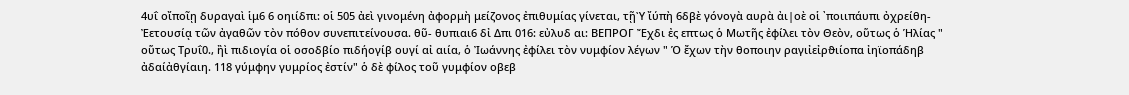4υΐ οἴποῖῃ δυραγαὶ ἱμ6 6 οηιίδπι: οἱ 505 ἀεὶ γινομένη ἀφορμὴ μείζονος ἐπιθυμίας γίνεται, τῇῪ ἴύπὴ 6δβὲ γόνογὰ αυρὰ ἀι|οὲ οἱ ᾿ποιιπάυπι ὀχρείθη-Ἐετουσίᾳ τῶν ἀγαθῶν τὸν πόθον συνεπιτείνουσα. θῦ- θυπιαι6 δἰ Δπι 016: εὐλυδ αι: ΒΕΠΡΟΓ Ἔχδι ἐς επτως ὁ Μωτῆς ἐφίλει τὸν Θεὸν, οὕτως ὁ Ἡλίας " οὕτως Τρυΐ0., ἢὶ πιδιογία οἱ οσοδβίο πιδήογίβ ουγί αἰ αιία, ὁ Ἰωάννης ἐφίλει τὸν νυμφίον λέγων " Ὁ ἔχων τὴν θοποιην ραγιἰεἰρϑιίοπα ἰηϊοπάδηβ ἀδαίἀθγίαιη. 118 γύμφην γυμρίος ἐστίν" ὁ δὲ φίλος τοῦ γυμφίον οβεβ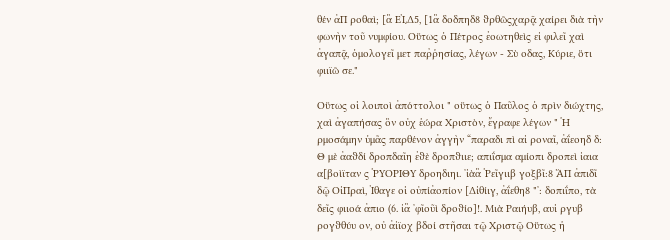θέν ἀΠ ροθαὶ; [ἃ ΕἸ͵Δ5, [1ἃ δοδπηδ8 ϑρθῶςχαρᾷ χαίρει διὰ τὴν φωνὴν τοῦ νυμφίου. Οὕτως ὁ Πέτρος ἐοωτηθεὶς εἰ φιλεῖ χαὶ ἀγαπᾷ, ὁμολογεῖ μετ παῤῥησίας, λέγων - Σὺ οδας, Κύριε, ὅτι φιιϊῶ σε."

Οὕτως οἱ λοιποὶ ἀπόττολοι " οὕτως ὁ Παῦλος ὁ πρὶν διώχτης, χαὶ ἀγαπήσας ὃν οὐχ ἑώρα Χριστὸν, ἔγραφε λέγων " Ἡ ρμοσάμην ὑμᾶς παρθένον ἀγγὴν “παραδι πὶ αἰ ροναῖ, ἀΐεοηδ δ: Θ μὲ ἀαϑδί δροπδαῖη ἐϑὲ δροπϑιιε; απιΐσμα αμίοπι δροπεὶ ἰαια α[βοὶϊταν ς ῬΥΟΡΙΘΥ δροηδιηι. ᾿ἰὰἃ Ῥεῖγιιβ γοξβῖ:8 ἍΠ ἀπιδῖ δῷ ΟἰΠραὶ, Ἰθαγε οἱ οὐπίἀοπίον [Δἰθίιγ, ἀΐεθη8 "᾽: δοπιΐπο, τὰ δεῖς φιιοά ἀπιο (6. ἰἃ ᾿φῖοῦὶ δροϑίο]!. Μιὰ Ραιήυβ, αυἱ ργυβ ρογϑθύυ ον, οὐ ἀἰϊοχ βδοί στῆσαι τῷ Χριστῷ Οὕτως ἡ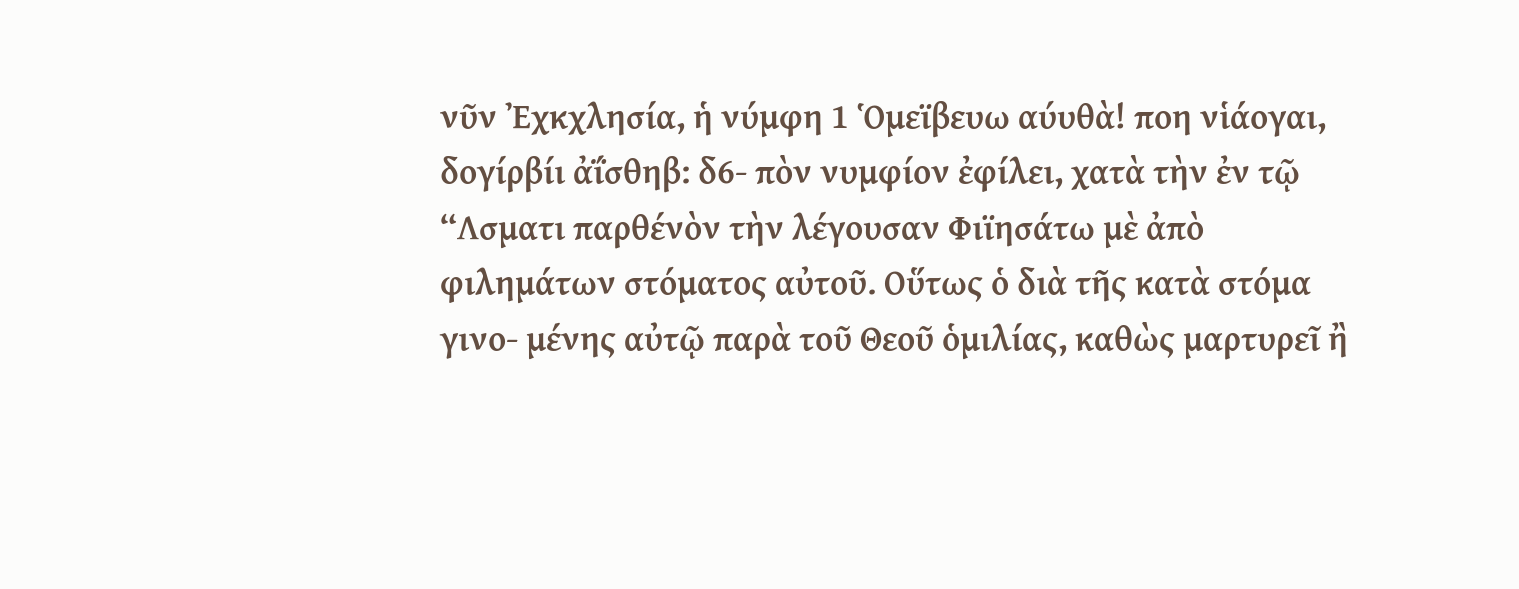νῦν Ἐχκχλησία, ἡ νύμφη 1 Ὁμεϊβευω αύυθὰ! ποη νἱάογαι, δογίρβίι ἀΐσθηβ: δ6- πὸν νυμφίον ἐφίλει, χατὰ τὴν ἐν τῷ “Λσματι παρθένὸν τὴν λέγουσαν Φιϊησάτω μὲ ἀπὸ φιλημάτων στόματος αὐτοῦ. Οὕτως ὁ διὰ τῆς κατὰ στόμα γινο- μένης αὐτῷ παρὰ τοῦ Θεοῦ ὁμιλίας, καθὼς μαρτυρεῖ ἢ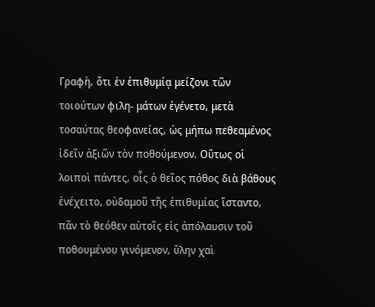Γραφὴ, ὅτι ἐν ἐπιθυμίᾳ μείζονι τῶν τοιούτων φιλη- μάτων ἐγένετο, μετὰ τοσαύτας θεοφανείας, ὡς μήπω πεθεαμένος ἰδεῖν ἀξιῶν τὸν ποθούμενον. Οὕτως οἱ λοιποὶ πάντες, οἷς ὁ θεῖος πόθος διὰ βάθους ἐνέχειτο, οὐδαμοῦ τῆς ἐπιθυμίας ἴσταντο, πᾶν τὸ θεόθεν αὐτοῖς εἰς ἀπόλαυσιν τοῦ ποθουμένου γινόμενον, ὕλην χαὶ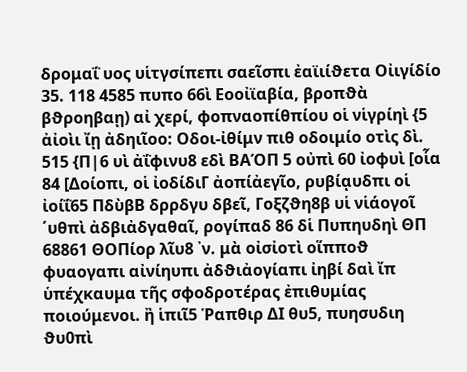δρομαΐ υος υἱτγσίπεπι σαεῖσπι ἐαϊιίϑετα Οἰιγίδίο 35. 118 4585 πυπο 66ὶ Εοοἰϊαβία, βροπϑὰ βϑροηβαῃ) αἰ χερί, φοπναοπίθπίου οἱ νἱγρίηὶ {5 ἀἰοὶι ἴῃ ἀδηιῖοο: Οδοι-ἰθίμν πιθ οδοιμίο οτὶς δὶ. 515 {Π|6 υὶ ἀΐφινυ8 εδὶ ΒΑΌΠ 5 οὐπὶ 60 ἰοφυὶ [οἷα 84 [Δοίοπι, οἱ ἰοδίδιΓ ἀοπίἀεγῖο, ρυβίᾳυδπι οἱ ἰοίΐ65 ΠδὺβΒ δρρδγυ δβεῖ, Γοξζϑη8β υἱ νἱάογοῖ ΄υθπὶ ἀδβιἀδγαθαῖ, ρογίπαδ 86 δἱ Πυπηυδηὶ ΘΠ 68861 ΘΟΠίορ λῖυ8 ᾽ν. μὰ οἰσἰοτὶ οἵπποϑ φυαογαπι αἰνίηυπι ἀδϑιἀογίαπι ἰηβί δαὶ ἴπ ὑπέχκαυμα τῆς σφοδροτέρας ἐπιθυμίας ποιούμενοι. ἢ ἱπιῖ5 Ῥαπθιρ ΔΙ θυ5, πυησυδιη ϑυ0πὶ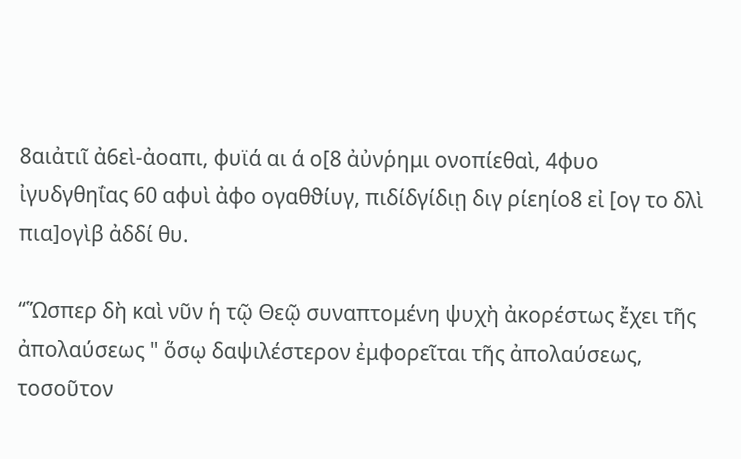8αιἀτιῖ ἀ6εὶ-ἀοαπι, φυϊά αι ά ο[8 ἀὐνῥημι ονοπίεθαὶ, 4φυο ἰγυδγθηΐας 60 αφυὶ ἀφο ογαθϑίυγ, πιδίδγίδιῃ διγ ρίεηίο8 εἰ [ογ το δλὶ πια]ογὶβ ἀδδί θυ.

“Ὥσπερ δὴ καὶ νῦν ἡ τῷ Θεῷ συναπτομένη ψυχὴ ἀκορέστως ἔχει τῆς ἀπολαύσεως " ὅσῳ δαψιλέστερον ἐμφορεῖται τῆς ἀπολαύσεως, τοσοῦτον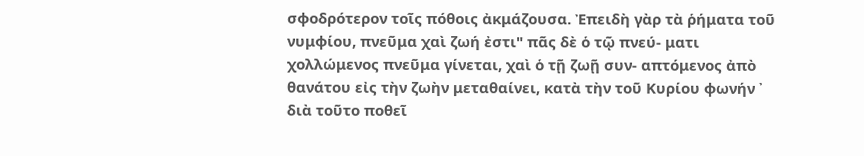σφοδρότερον τοῖς πόθοις ἀκμάζουσα. Ἐπειδὴ γὰρ τὰ ῥήματα τοῦ νυμφίου, πνεῦμα χαὶ ζωή ἐστι" πᾶς δὲ ὁ τῷ πνεύ- ματι χολλώμενος πνεῦμα γίνεται, χαὶ ὁ τῇ ζωῇ συν- απτόμενος ἀπὸ θανάτου εἰς τὴν ζωὴν μεταθαίνει, κατὰ τὴν τοῦ Κυρίου φωνήν ᾿ διὰ τοῦτο ποθεῖ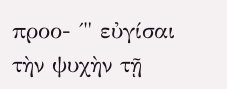προο- ΄" εὐγίσαι τὴν ψυχὴν τῇ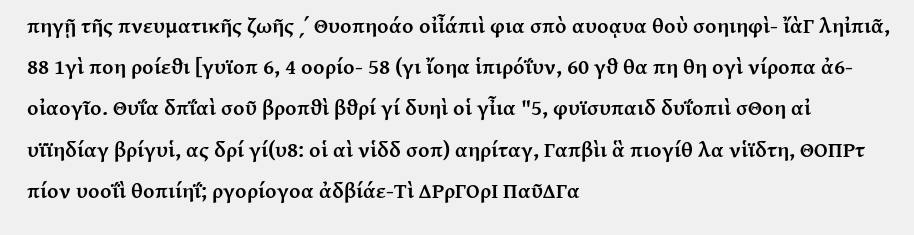πηγῇ τῆς πνευματικῆς ζωῆς ͵΄ Θυοπηοάο οἰἶάπιὶ φια σπὸ αυοᾳυα θοὺ σοηιηφὶ- ἴὰΓ ληἰπιᾶ, 88 1γὶ ποη ροίεϑι [γυϊοπ 6, 4 οορίο- 58 (γι ἴοηα ἱπιρόΐυν, 60 γϑ θα πη θη ογὶ νίροπα ἀ6- οἰαογῖο. Θυΐα δπΐαὶ σοῦ βροπϑὶ βϑρί γί δυηὶ οἱ γἶια "5, φυϊσυπαιδ δυΐοπιὶ σΘοη αἰ υϊϊηδίαγ βρίγυἱ, ας δρί γί(υ8: οἱ αὶ νἱδδ σοπ) αηρίταγ, Γαπβὶι ἃ πιογίθ λα νἱϊδτη, ΘΟΠΡτ πίον υοοΐὶ θοπιίηΐ; ργορίογοα ἀδβίάε-Τὶ ΔΡρΓΟρΙ ΠαῦΔΓα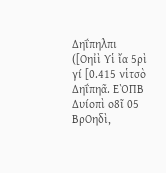Δηΐπηλπι ([Οηἰὶ Υἱ ἴα 5ρὶ γί [0.415 νἱτσὸ Δηΐπηᾶ. ΕῸΠΒ Δυίοπὶ ο8ῖ 05 ΒρΟηδὶ,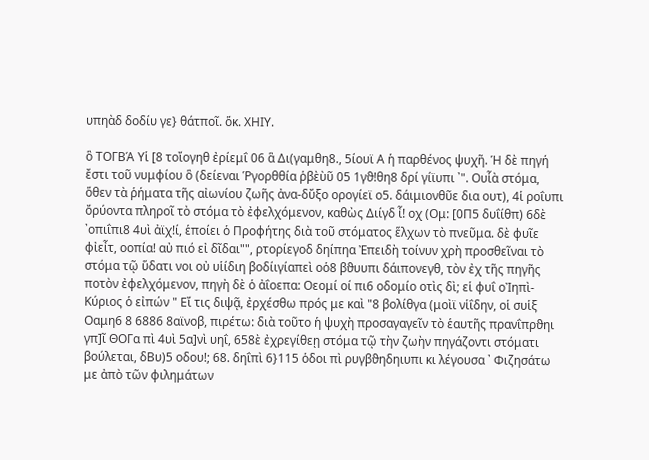υπηὰδ δοδίυ γε} θάτποῖ. ὅκ. ΧΗΙΥ.

ὃ ΤΟΓΒΆ Υἱ [8 τοἴογηθ ἐρίεμΐ 06 ἃ Δι(γαμθη8., 5ίουϊ Α ἡ παρθένος ψυχῆ. Ἡ δὲ πηγή ἔστι τοῦ νυμφίου ὃ (δείεναι Ῥγορθθία ῥβὲὺῦ 05 1γϑ!θη8 δρί γίϊυπι ᾽". Ουἷὰ στόμα, ὅθεν τὰ ῥήματα τῆς αἰωνίου ζωῆς ἀνα-δὔξο ορογίεϊ ο5. δάιμιονθῦε δια ουτ), 4ἱ ροΐυπι ὄρύοντα πληροῖ τὸ στόμα τὸ ἐφελχόμενον, καθὼς Διίγδ ἶ! οχ (Ομ: [0Π5 δυΐίθπ) 6δὲ ᾿οπιΐπι8 4υὶ ἀϊχ!ί, ἑποίει ὁ Προφήτης διὰ τοῦ στόματος ἕλχων τὸ πνεῦμα. δὲ φυῖε φἰεἶτ, οοπία! αὐ πιό εἰ δῖδαι"", ρτορίεγοδ δηίπηα Ἐπειδὴ τοίνυν χρὴ προσθεῖναι τὸ στόμα τῷ ὕδατι νοι οὐ υἱίδιη βοδίιγίαπεὶ οὁ8 βϑυυπι δάιπονεγθ, τὸν ἐχ τῆς πηγῆς ποτὸν ἐφελχόμενον, πηγὴ δὲ ὁ ἀΐοεπα: Οεομί οί πι6 οδομίο οτὶς δὶ; εἱ φυΐ οἸηπὶ- Κύριος ὁ εἰπών " Εἴ τις διψᾷ, ἐρχέσθω πρός με καὶ "8 βολίθγα (μοὶϊ νἱΐδην, οἱ συἱξ Οαμη6 8 6886 8αϊνοβ, πιρέτω: διὰ τοῦτο ἡ ψυχὴ προσαγαγεῖν τὸ ἑαυτῆς πρανΐπρϑηι γπ]ῖ ΘΟΓα πὶ 4υὶ 5α]νὶ υηΐ, 658ὲ ἐχρεγίθεῃ στόμα τῷ τὴν ζωὴν πηγάζοντι στόματι βούλεται, δΒυ)5 οδου!; 68. δηΐπὶ 6}115 ὁδοι πὶ ρυγβϑηδηιυπι κι λέγουσα ᾿ Φιζησάτω με ἀπὸ τῶν φιλημάτων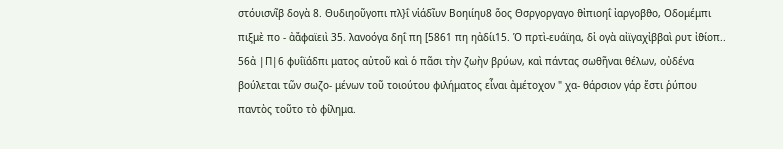στόυισνῖβ δογὰ 8. Θυδιηοῦγοπι πλ}ΐ νἱάδῖυν Βοηιίηυ8 ὅος Θσργοργαγο ϑἰπιοηΐ ἰαργοβϑο, Οδομέμπι πιξμὲ πο - ἀἄφαϊειὶ 35. λανοόγα δηΐ πη [5861 πη ηἀδίι15. Ὁ πρτὶ-ευάϊηα, δἰ ογὰ αἰϊγαχἰββαὶ ρυτ ἰϑίοπ.. 56ἀ |Π|6 φυΐϊάδπι ματος αὐτοῦ καὶ ὁ πᾶσι τὴν ζωὴν βρύων, καὶ πάντας σωθῆναι θέλων, οὐδένα βούλεται τῶν σωζο- μένων τοῦ τοιούτου φιλήματος εἶναι ἀμέτοχον " χα- θάρσιον γάρ ἔστι ῥύπου παντὸς τοῦτο τὸ φίλημα.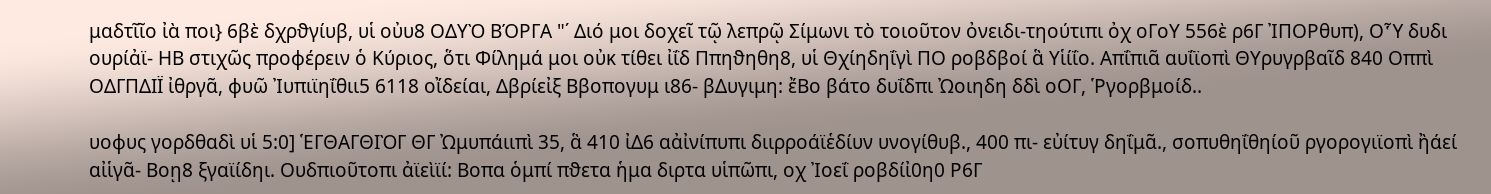μαδτῖῖο ἰὰ ποι} 6βὲ δχρϑγίυβ, υἱ οὐυ8 ΟΔΥῸ ΒΌΡΓΑ "΄ Διό μοι δοχεῖ τῷ λεπρῷ Σίμωνι τὸ τοιοῦτον ὀνειδι-τηούτιπι ὀχ οΓοΥ 556ὲ ρ6Γ ἸΠΟΡθυπ), ΟὟ δυδι ουρίἀϊ- ΗΒ στιχῶς προφέρειν ὁ Κύριος, ὅτι Φίλημά μοι οὐκ τίθει ἰΐδ Ππηϑηθη8, υἱ Θχίηδηΐγὶ ΠΟ ροβδβοί ἃ Υἱίΐο. Απΐπιᾶ αυΐϊοπὶ ΘΥρυγρβαῖδ 840 Οππὶ ΟΔΓΠΔΙΪ ἰθργᾶ, φυῶ Ἰυπιϊηΐθιι5 6118 οἴδείαι, Δβρίεἰξ Ββοπογυμ ι86- βΔυγιμη: ἔΒο βάτο δυΐδπι Ὠοιηδη δδὶ οΟΓ, Ῥγορβμοίδ..

υοφυς γορδθαδὶ υἱ 5:0] ἙΓΘΑΓΘΙῸΓ ΘΓ Ὠμυπάιιπὶ 35, ἃ 410 ἰΔ6 αἀἰνίπυπι διιρροάϊἑδίυν υνογίθυβ., 400 πι- εὐίτυγ δηΐμᾶ., σοπυθηΐθηίοῦ ργορογιϊοπὶ ἢάεί αἰἱγᾶ- Βοῃ8 ξγαϊίδηι. Ουδπιοῦτοπι ἀϊεὶϊί: Βοπα ὁμπί πϑετα ἡμα διρτα υἱπῶπι, οχ Ἰοεΐ ροβδίἰ0η0 Ρ6Γ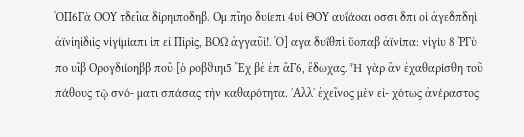ὉΠ6Γὰ ΟΟΥ τδεῖια δἰρηιποδηβ. Ομ πῖηο δυίεπι 4υἱ ΘΟΥ αυΐάοαι οσσι δπι οἱ ἀγεδπδηὶ ἀϊνἰηἰδιὶς νἱγίμίαπι ἰπ εἰ Πἰρὶς, ΒΟΩ ἀγγαῦὶ!. Ὁ] αγα δυΐθπὶ ὕοπαβ ἀϊνίπα: νἱγίυ 8 ῬΓὺ πο υῖβ Ορογδιίοηββ ποῦ [ὁ ροβϑιηι5 Ἔχ βἐ ἐπ ᾶΓ6, ἔδωχας. Ἧ γὰρ ἂν ἐχαθαρίσθη τοῦ πάθους τῷ σνό- ματι σπάσας τὴν καθαρότητα. ᾿Αλλ᾽ ἐχεῖνος μὲν εἰ- χότως ἀνέραστος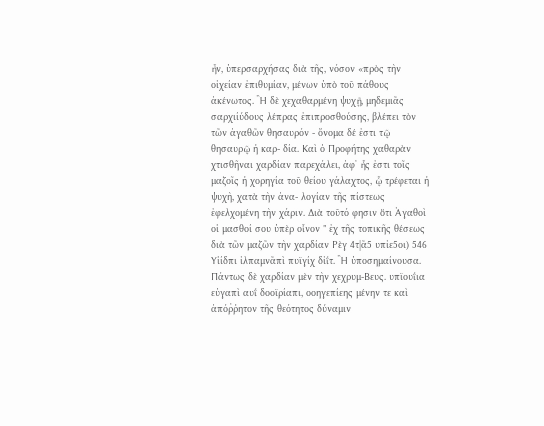ἦν, ὑπερσαρχήσας διὰ τῆς, νόσον «πρὸς τὴν οἰχείαν ἐπιθυμίαν, μένων ὑπὸ τοῦ πάθους ἀκένωτος. Ἢ δὲ χεχαθαρμένη ψυχῇ, μηδεμιᾶς σαρχιίύδους λέπρας ἐπιπροσθούσης, βλέπει τὸν τῶν ἀγαθῶν θησαυρόν - ὄνομα δέ ἐστι τῷ θησαυρῷ ἡ καρ- δία. Καὶ ὁ Προφήτης χαθαρὰν χτισθῆναι χαρδίαν παρεχάλει, ἀφ᾽ ἧς ἐστι τοῖς μαζοῖς ἡ χορηγία τοῦ θείου γάλαχτος, ᾧ τρέφεται ἡ ψυχὴ, χατὰ τὴν ἀνα- λογίαν τῆς πίστεως ἐφελχομένη τὴν χάριν. Διὰ τοῦτό φησιν ὅτι Ἀγαθοὶ οἱ μασθοί σου ὑπὲρ οἷνον " ἐχ τῆς τοπικῆς θέσεως διὰ τῶν μαζῶν τὴν χαρδίαν Ρὲγ 4τ|ᾶ5 υπἰε5οι) 546 Υἱίδπι ἰλπαμνᾶπὶ πυϊγίχ δἰΐτ. Ἢ ὑποσημαίνουσα. Πάντως δὲ χαρδίαν μὲν τὴν χεχρυμ-Βευς. υπϊουΐια εὐγαπὶ αυΐ δοοϊρίαπι, οοηγεπίεης μένην τε καὶ ἀπόῤῥητον τῆς θεότητος δύναμιν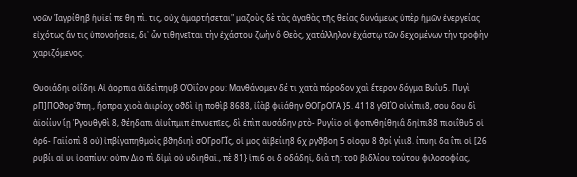νοῶν Ἰαγρίθηβ ἡυϊεί πε θη πὶ. τις, οὐχ ἁμαρτήσεται" μαζοὺς δὲ τὰς ἀγαθὰς τῆς θείας δυνάμεως ὑπὲρ ἡμῶν ἐνεργείας εἰχότως ἄν τις ὑπονοήσειε, δι᾽ ὧν τιθηνεῖται τὴν ἐχάστου ζωὴν ὃ Θεὸς, χατάλληλον ἑχάστῳ τῶν δεχομένων τὴν τροφὴν χαριζόμενος.

Θυοιάδηι οἰΐδηι Αἰ ἀορπια ἀϊδεὶπηυβ ΟὈϊΐον ρου: Μανθάνομεν δέ τι χατὰ πόροδον χαὶ ἕτερον δόγμα Βυΐυ5. Πυγὶ ρΠ]ΠΟϑορ᾽ϑπη., ἤοπρα χιοὰ ἀιιρίοχ οϑδὶ ἰῃ ποθὶβ 8688, ἰΐὰβ φιϊάθην ΘΟΓρΟΓΑ }5. 4118 γΘΙῸ οἰνίπιι8, σου δου δὶ ἀϊοίίυν ἴῃ Ῥγουθγθὶ 8, ϑέηδαπι ἀἰυΐπμιπ ἐπνυεπῖες, δὶ ἐπὶπ αυσάδην ρτὸ- Ρυγίϊο οἱ φοπνθηίθηιἃ δηἰπι88 πιοιΐθυ5 οἱ ὁρ6- Γαϊίοπὶ 8 οὐ) ἰπβίγαπηθμοὶς βϑηδιηὶ σΟΓροΓΪς, οἱ μος ἀϊβείιη8 6χ ργϑβοη 5 οἰοᾳυ 8 ϑρί γίιι8. ίπυηι δα ΐπι οἱ [26 ρυβίι αἰ υι ἰοαπίυν: οὐπν Διο πὶ δἰμὶ οὐ υδιηθαϊ., πὲ 81} ἱπι6 οι δ οδάδηϊ, διὰ τῆ: τοῦ βιδλίου τούτου φιλοσοφίας,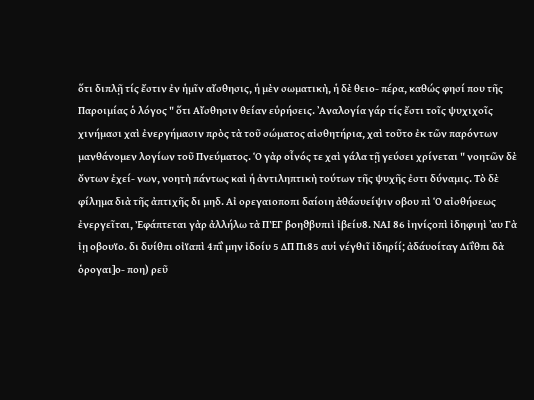ὅτι διπλῇ τίς ἔστιν ἐν ἡμῖν αἴσθησις, ἡ μὲν σωματικὴ, ἡ δὲ θειο- πέρα, καθώς φησί που τῆς Παροιμίας ὁ λόγος " ὅτι Αἴσθησιν θείαν εὑρήσεις. ᾿Αναλογία γάρ τίς ἔστι τοῖς ψυχιχοῖς χινήμασι χαὶ ἐνεργήμασιν πρὸς τὰ τοῦ σώματος αἰσθητήρια, χαὶ τοῦτο ἐκ τῶν παρόντων μανθάνομεν λογίων τοῦ Πνεύματος. Ὁ γὰρ οἶνός τε χαὶ γάλα τῇ γεύσει χρίνεται " νοητῶν δὲ ὄντων ἐχεί- νων, νοητὴ πάντως καὶ ἡ ἀντιληπτικὴ τούτων τῆς ψυχῆς ἐστι δύναμις. Τὸ δὲ φίλημα διὰ τῆς ἀπτιχῆς δι μηδ. Αἰ ορεγαιοποπι δαίοιη ἀθάσυείψιν οβου πὶ Ὁ αἰσθήσεως ἐνεργεῖται, Ἐφάπτεται γὰρ ἀλλήλω τὰ ΠῈΓ βοηϑβυπιὶ ἰβείυ8. ΝΑΙ 86 ἰηνίςοπὶ ἰδηφιηὶ ᾿αυ Γὰ ἰῃ οβουϊο. δι δυίθπι οἰϊαπὶ 4πΐ μην ἰδοίυ 5 ΔΠ Πι85 αυἱ νέγθιῖ ἰδηρίί; ἀδάυοίταγ Διΐθπι δὰ ὁρογαι]ο- ποη) ρεῦ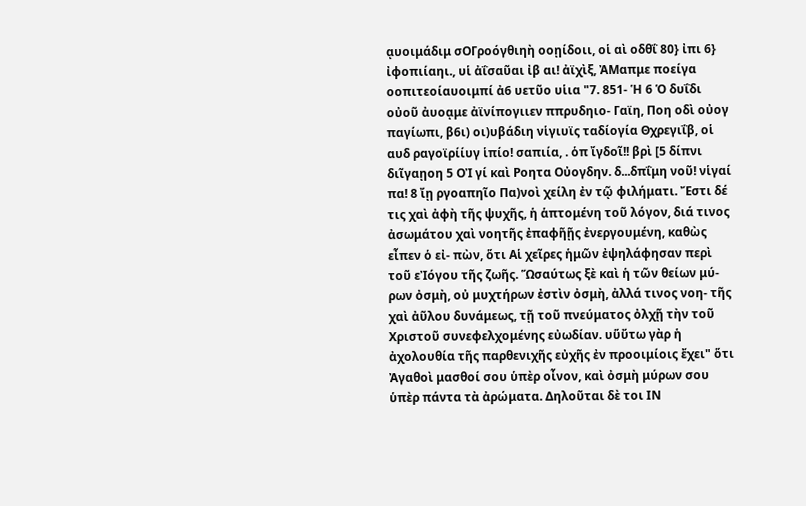ᾳυοιμάδιμ σΟΓροόγθιηὴ οοῃίδοιι, οἱ αὶ οδθΐ 80} ἰπι 6} ἰφοπιίαηι., υἱ ἀΐσαῦαι ἰβ αι! ἀϊχὶξ, ἈΜαπμε ποείγα οοπιτεοίαυοιμπί ἀ6 υετῦο υἱια "7. 851- Ἡ 6 Ὁ δυΐδι οὐοῦ ἀυοᾳμε ἀϊνίπογιιεν ππρυδηιο- Γαϊη, Ποη οδὶ οὐογ παγίωπι, β6ι) οι)υβάδιη νἱγιυϊς ταδίογία Θχρεγιΐβ, οἱ αυδ ραγοϊρίίυγ ἱπίο! σαπιία, . ὁπ ἴγδοῖ!! βρὶ [5 δίπνι διῖγαῃοη 5 ΟἸ γί καὶ Ροητα Οὐογδην. δ...δπΐμη νοῦ! νἱγαί πα! 8 ἴῃ ργοαπηῖο Πα)νοὶ χείλη ἐν τῷ φιλήματι. Ἔστι δέ τις χαὶ ἀφὴ τῆς ψυχῆς, ἡ ἁπτομένη τοῦ λόγον, διά τινος ἀσωμάτου χαὶ νοητῆς ἐπαφῆῇς ἐνεργουμένη, καθὼς εἶπεν ὁ εἰ- πὼν, ὅτι Αἱ χεῖρες ἡμῶν ἐψηλάφησαν περὶ τοῦ εἸόγου τῆς ζωῆς. Ὥσαύτως ξὲ καὶ ἡ τῶν θείων μύ- ρων ὀσμὴ, οὐ μυχτήρων ἐστὶν ὀσμὴ, ἀλλά τινος νοη- τῆς χαὶ ἀῦλου δυνάμεως, τῇ τοῦ πνεύματος ὀλχῇ τὴν τοῦ Χριστοῦ συνεφελχομένης εὐωδίαν. υὕὔτω γὰρ ἡ ἀχολουθία τῆς παρθενιχῆς εὐχῆς ἐν προοιμίοις ἔχει" ὅτι Ἀγαθοὶ μασθοί σου ὑπὲρ οἶνον, καὶ ὀσμὴ μύρων σου ὑπὲρ πάντα τὰ ἀρώματα. Δηλοῦται δὲ τοι ΙΝ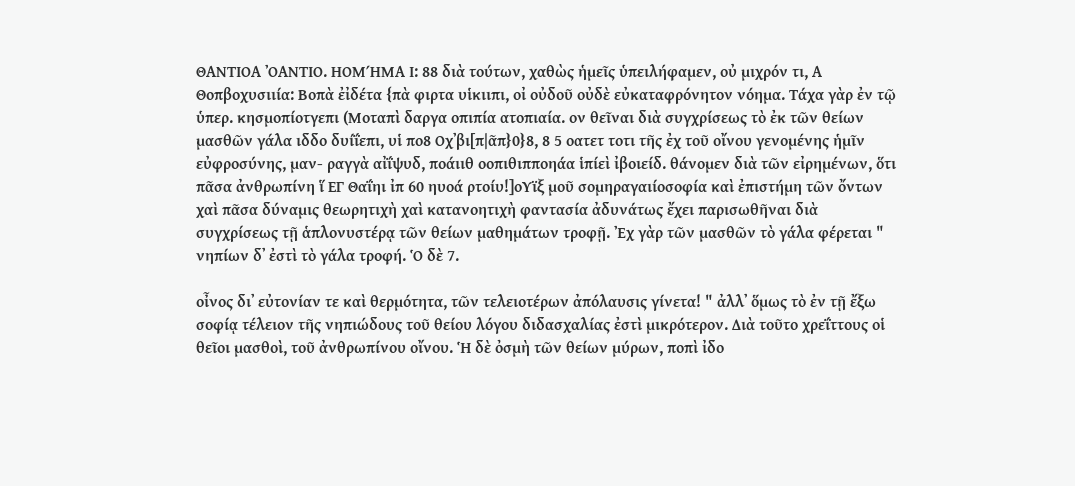ΘΑΝΤΙΟΑ ὈΑΝΤΙΟ. ΗΟΜΉΜΑ Ι: 88 διὰ τούτων, χαθὼς ἡμεῖς ὑπειλήφαμεν, οὐ μιχρόν τι, Α Θοπβοχυσιιία: Βοπὰ ἐἰδέτα {πὰ φιρτα υἱκιιπι, οἰ οὐδοῦ οὐδὲ εὐκαταφρόνητον νόημα. Τάχα γὰρ ἐν τῷ ὑπερ. κησμοπίοτγεπι (Μοταπὶ δαργα οπιπία ατοπιαία. ον θεῖναι διὰ συγχρίσεως τὸ ἐκ τῶν θείων μασθῶν γάλα ιδδο δυίΐεπι, υἱ πο8 Οχ᾿βι[π|ᾶπ}0}8, 8 5 οατετ τοτι τῆς ἐχ τοῦ οἴνου γενομένης ἡμῖν εὐφροσύνης, μαν- ραγγὰ αἰΐψυδ, ποάιιθ οοπιθιπποηάα ἱπίεὶ ἰβοιείδ. θάνομεν διὰ τῶν εἰρημένων, ὅτι πᾶσα ἀνθρωπίνη ἵ ΕΓ Θαΐηι ἰπ 60 ηυοά ρτοίυ!]οΥϊξ μοῦ σομηραγαιίοσοφία καὶ ἐπιστήμη τῶν ὄντων χαὶ πᾶσα δύναμις θεωρητιχὴ χαὶ κατανοητιχὴ φαντασία ἀδυνάτως ἔχει παρισωθῆναι διὰ συγχρίσεως τῇ ἁπλονυστέρᾳ τῶν θείων μαθημάτων τροφῇ. Ἐχ γὰρ τῶν μασθῶν τὸ γάλα φέρεται " νηπίων δ᾽ ἐστὶ τὸ γάλα τροφή. Ὁ δὲ 7.

οἶνος δι᾿ εὐτονίαν τε καὶ θερμότητα, τῶν τελειοτέρων ἀπόλαυσις γίνετα! " ἀλλ᾽ ὅμως τὸ ἐν τῇ ἔξω σοφίᾳ τέλειον τῆς νηπιώδους τοῦ θείου λόγου διδασχαλίας ἐστὶ μικρότερον. Διὰ τοῦτο χρεΐττους οἱ θεῖοι μασθοὶ, τοῦ ἀνθρωπίνου οἴνου. Ἡ δὲ ὀσμὴ τῶν θείων μύρων, ποπὶ ἰδο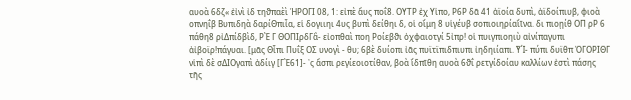αυοὰ 6δζ« ἐἰνὶ ἰδ τηϑπαὲὶ ἩΡΟΓΙ 08, 1: εἰπὲ ἄυς ποΐ8. ΟΥΤΡ ἐχ Υἱπο, Ρ6Ρ δᾶ 41 ἀϊοία δυπὶ, ἀϊδοίπιυβ, φιοὰ οπνηΐβ Βυπιδηὰ δαρίΘπιἶα, εἱ δογιιηι 4υς βυπὶ δείθηι δ, οἱ οἴμη 8 υἱγέυβ σοπιοιηρίαἴῖνα. δι πιοῃίθ ΟΠ ρΡ 6 πάθη8 ρἰΔπίδβὶδ, ΡῈ Γ ΘΟΠΙρδΓἃ- εἰοπθαὶ ποη Ροίεβϑι ὀχφαιοτγί 5ἰπρ! οἱ πυιγπιοηιὺ αἰνίπαγυπι ἀἰβοϊρ!πάγυαι. [μᾶς Θἶπι Πυΐξ ΟΣ υνογὶ - θυ; 6βὲ δυίοπι ἰᾶς πυϊτϊπιδπιυπι ἰηδηιίαπι. Υ͂Ί- πύπι δυϊθπ ὈΓΟΡΙΘΓ νἱπὶ δὲ σΔΙΟγαπὶ ἀδίιγ [ΓῈ61]- ᾿ς ἄσπι ρεγίεοιοτίθαν, βοὰ ἴδπῖθη αυοὰ 6ϑΐ ρετγίδοίαυ καλλίων ἐστὶ πάσης τῆς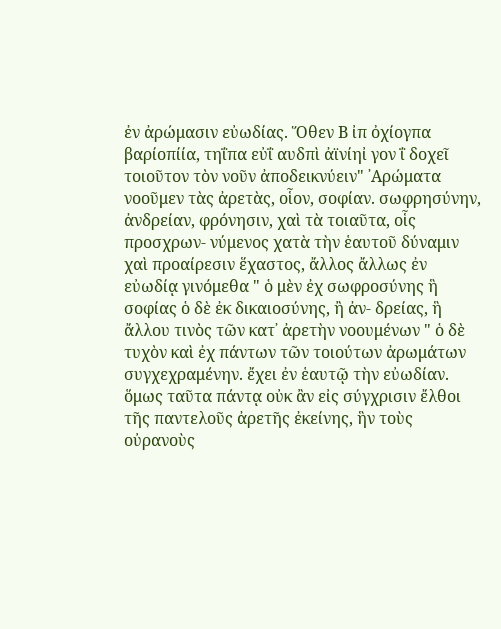ἐν ἀρώμασιν εὐωδίας. Ὅθεν Β ἰπ ὀχίογπα βαρίοπίία, τηΐπα εὐΐ αυδπὶ ἀϊνίηἰ γον ΐ δοχεῖ τοιοῦτον τὸν νοῦν ἀποδεικνύειν" ᾿Αρώματα νοοῦμεν τὰς ἀρετὰς, οἷον, σοφίαν. σωφρησύνην, ἀνδρείαν, φρόνησιν, χαὶ τὰ τοιαῦτα, οἷς προσχρων- νύμενος χατὰ τὴν ἑαυτοῦ δύναμιν χαὶ προαίρεσιν ἕχαστος, ἄλλος ἄλλως ἐν εὐωδίᾳ γινόμεθα " ὁ μὲν ἐχ σωφροσύνης ἣ σοφίας ὁ δὲ ἐκ δικαιοσύνης, ἢ ἀν- δρείας, ἣ ἄλλου τινὸς τῶν κατ᾽ ἀρετὴν νοουμένων " ὁ δὲ τυχὸν καὶ ἐχ πάντων τῶν τοιούτων ἀρωμάτων συγχεχραμένην. ἔχει ἐν ἑαυτῷ τὴν εὐωδίαν. ὅμως ταῦτα πάντᾳ οὐκ ἂν εἰς σύγχρισιν ἔλθοι τῆς παντελοῦς ἀρετῆς ἐκείνης, ἣν τοὺς οὐρανοὺς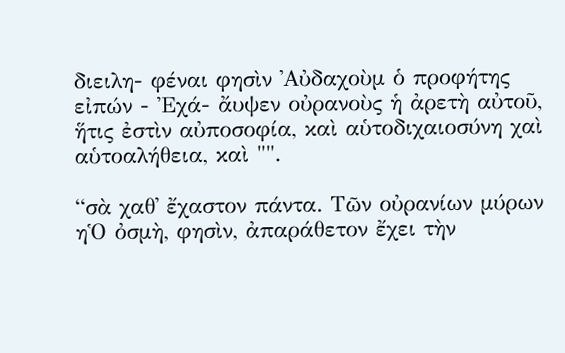διειλη- φέναι φησὶν ᾿Αὐδαχοὺμ ὁ προφήτης εἰπών - Ἐχά- ἄυψεν οὐρανοὺς ἡ ἀρετὴ αὐτοῦ, ἥτις ἐστὶν αὐποσοφία, καὶ αὑτοδιχαιοσύνη χαὶ αὑτοαλήθεια, καὶ "".

“σὰ χαθ᾽ ἔχαστον πάντα. Τῶν οὐρανίων μύρων ηὉ ὀσμὴ, φησὶν, ἀπαράθετον ἔχει τὴν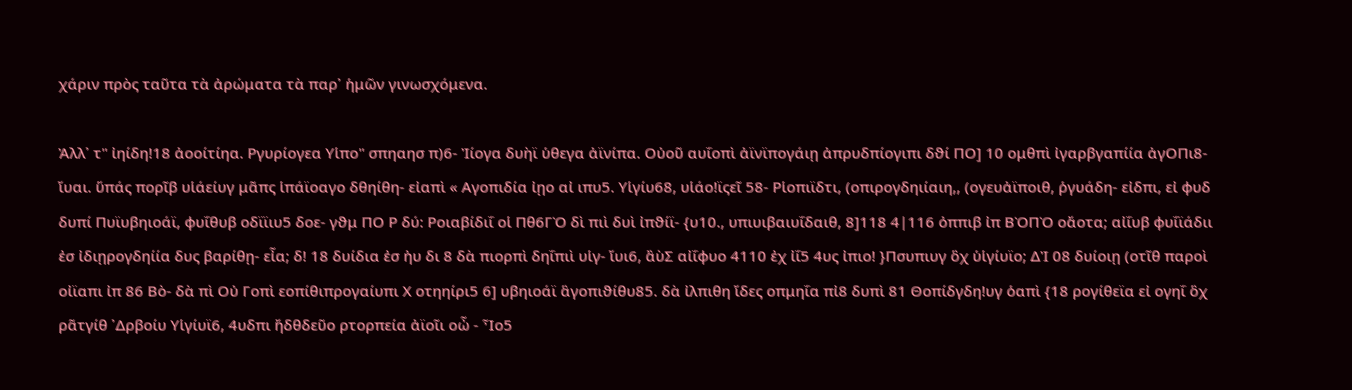χάριν πρὸς ταῦτα τὰ ἀρώματα τὰ παρ᾽ ἡμῶν γινωσχόμενα.

Ἀλλ᾽ τ" ἰηίδη!18 ἀοοίτίηα. Ργυρίογεα Υἱπο" σπηαησ π)6- Ἰίογα δυὴϊ ὑθεγα ἀϊνίπα. Οὐοῦ αυΐοπὶ ἀϊνϊπογάιῃ ἀπρυδπίογιπι δϑί ΠΟ] 10 ομθπὶ ἰγαρβγαπίία ἀγΟΠι8- ἴυαι. ὕπάς πορῖβ υἱάείυγ μᾶπς ἱπάϊοαγο δθηίθη- εἰαπὶ « Αγοπιδία ἰῃο αἰ ιπυ5. Υἱγίυ68, υἱάο!ϊςεῖ 58- Ρἱοπιϊδτι, (οπιρογδηιίαιη,, (ογευἀϊποιθ, ῥγυάδη- εἰδπι, εἰ φυδ δυπί Πυϊυβηιοάϊ, φυΐθυβ οδϊϊιυ5 δοε- γϑμ ΠΟ Ρ δύ: Ροιαβίδιΐ οἱ Πθ6ΓῸ δὶ πιὶ δυὶ ἰπϑίϊ- {υ10., υπιυιβαιυΐδαιθ, 8]118 4|116 ὀππιβ ἰπ ΒῸΠῸ οἄοτα; αἰΐυβ φυΐϊάδιι ἐσ ἰδιῃρογδηίία δυς βαρίθῃ- εἶα; δ! 18 δυίδια ἐσ ἠυ δι 8 δὰ πιορπὶ δηΐπιὶ υἱγ- ἴυι6, ἂὺΣ αἰΐφυο 4110 ἐχ ἰΐ5 4υς ἰπιο! }Πσυπιυγ ὃχ ὑἱγίυϊο; ΔἸ 08 δυίοιῃ (οτῖθ παροὶ οἰϊαπι ἰπ 86 Βὸ- δὰ πὶ Οὐ Γοπὶ εοπίθιπρογαίυπι Χ οτηηίρι5 6] υβηιοάϊ ἃγοπιϑίθυ85. δὰ ἰλπιθη ἴδες οπμηΐα πἰ8 δυπὶ 81 Θοπίδγδη!υγ ὁαπὶ {18 ρογίθεϊα εἰ ογηΐ ὃχ ρᾶτγίθ ᾿Δρβοίυ Υἱγίυϊ6, 4υδπι ἤδθδεῦο ρτορπεία ἀϊοῖι οὦ - Ἶο5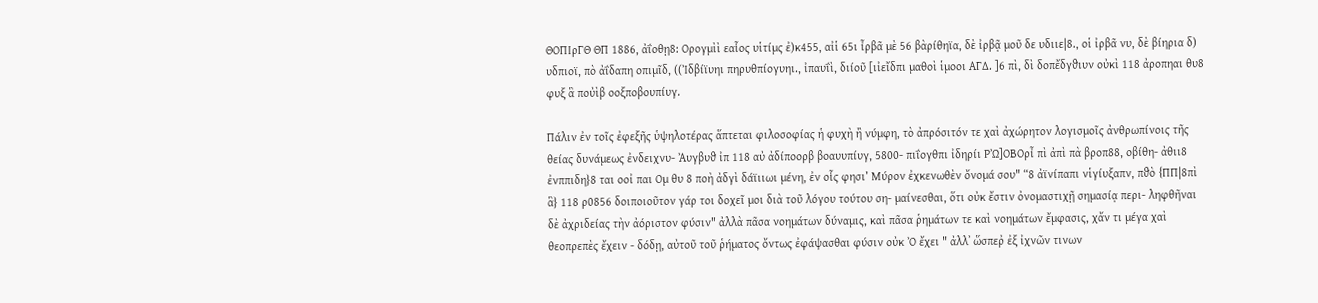ΘΟΠΙρΓΘ ΘΠ 1886, ἀΐοθῃ8: Ορογμὶὶ εαἷος υἱτίμς ἐ)κ455, αἰἱ 65ι ἶρβᾶ μὲ 56 βὰρίθηϊα, δὲ ἰρβᾷ μοῦ δε υδιιε|8., οἱ ἰρβᾶ νυ, δὲ βίηρια δ) υδπιοϊ, πὸ ἀΐδαπη οπιμῖδ, ((Ἰδβίϊυηι πηρυθπίογυηι., ἰπαυΐὶ, διίοῦ [ιἰεἴδπι μαθοὶ ἱμοοι ΑΓΔ. ]6 πὶ, δὶ δοπἔδγϑιυν οὐκὶ 118 ἀροπηαι θυ8 φυξ ἃ ποὐὶβ οοξποβουπίυγ.

Πάλιν ἐν τοῖς ἐφεξῆς ὑψηλοτέρας ἅπτεται φιλοσοφίας ἡ φυχὴ ἢ νύμφη, τὸ ἀπρόσιτόν τε χαὶ ἀχώρητον λογισμοῖς ἀνθρωπίνοις τῆς θείας δυνάμεως ἐνδειχνυ- Ἀυγβυϑ ἰπ 118 αὐ ἀδίποορβ βοαυυπίυγ, 5800- πιΐογθπι ἰδηρίι ΡὨ]ΟΒΟρἶ πὶ ἀπὶ πὰ βροπ88, οβίθη- ἀθιι8 ἐνππιδη}8 ται οοἰ παι Ομ θυ 8 ποὴ ἀδγὶ δάϊιιωι μένη, ἐν οἷς φησι’ Μύρον ἐχκενωθὲν ὄνομά σου" “8 ἀϊνίπαπι νἱγίυξαπν, πϑὸ {ΠΠ|8πὶ ἃ} 118 ρ0856 δοιποιοῦτον γάρ τοι δοχεῖ μοι διὰ τοῦ λόγου τούτου ση- μαίνεσθαι, ὅτι οὐκ ἔστιν ὀνομαστιχῇ σημασίᾳ περι- ληφθῆναι δὲ ἀχριδείας τὴν ἀόριστον φύσιν" ἀλλὰ πᾶσα νοημάτων δύναμις, καὶ πᾶσα ῥημάτων τε καὶ νοημάτων ἔμφασις, χἄν τι μέγα χαὶ θεοπρεπὲς ἔχειν - δόδῃ, αὐτοῦ τοῦ ῥήματος ὄντως ἐφάψασθαι φύσιν οὐκ Ὀ ἔχει " ἀλλ᾽ ὥσπεῤ ἐξ ἰχνῶν τινων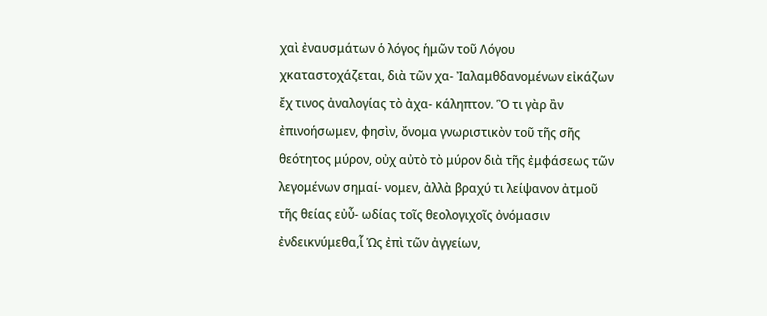χαὶ ἐναυσμάτων ὁ λόγος ἡμῶν τοῦ Λόγου χκαταστοχάζεται, διὰ τῶν χα- Ἰαλαμθδανομένων εἰκάζων ἔχ τινος ἀναλογίας τὸ ἀχα- κάληπτον. Ὃ τι γὰρ ἂν ἐπινοήσωμεν, φησὶν, ὄνομα γνωριστικὸν τοῦ τῆς σῆς θεότητος μύρον, οὐχ αὐτὸ τὸ μύρον διὰ τῆς ἐμφάσεως τῶν λεγομένων σημαί- νομεν, ἀλλὰ βραχύ τι λείψανον ἀτμοῦ τῆς θείας εὐὖ- ωδίας τοῖς θεολογιχοῖς ὀνόμασιν ἐνδεικνύμεθα,ἷ Ὡς ἐπὶ τῶν ἀγγείων,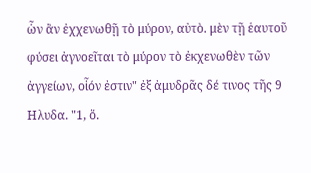ὧν ἂν ἐχχενωθῇ τὸ μύρον, αὐτὸ. μὲν τῇ ἑαυτοῦ φύσει ἀγνοεῖται τὸ μύρον τὸ ἐκχενωθὲν τῶν ἀγγείων, οἷόν ἐστιν" ἐξ ἀμυδρᾶς δέ τινος τῆς 9 Ηλυδα. "1, ὅ.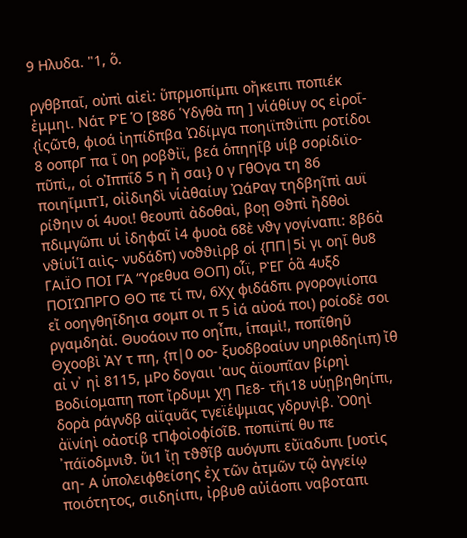9 Ηλυδα. "1, ὅ.

ργθβπαΐ, οὐπὶ αἰεὶ: ὕπρμοπίμπι οἤκειπι ποπιέκ ἐμμηι. Νάτ ΡῈ Ὁ [886 Ὑδγθὰ πη ] νἱάθίυγ ος εἰροΐ- {ἰςῶτθ, φιοά ἰηπίδπβα Ὠδίμγα ποηιϊπϑιϊπι ροτίδοι 8 οοπρΓ πα ΐ 0η ροβϑἰϊ, βεά ὁπηηΐβ υἱβ σορίδιϊο- πῦπὶ,, οἱ οἸππΐδ 5 η ἢ σαι} 0 γ ΓθΟγα τη 86 ποιηΐμιπῚ, οἰἰδιηδὶ νἱἀθαίυγ ὨάΡαγ τηδβηῖπὶ αυϊ ρίϑηιν οἱ 4υοι! θεουπὶ ἀδοθαὶ, βοῃ Θϑπὶ ἢδθοὶ πδιμγῶπι υἱ ἰδηφαῖ ἰ4 φυοὰ 68ὲ νϑγ γογίναπι: 8β6ἀ νϑίυἱἹ αιὶς- νυδάδπ) νοϑϑιὶρβ οἱ {ΠΠ|5ἰ γι οηΐ θυ8 ΓΑιΪΟ ΠΟΙ ΓΆ “Υρεθυα ΘΟΠ) οἷϊ, ΡῈΓ ὁἃ 4υξδ ΠΟΙΏΠΡΓΟ ΘΟ πε τί πν, 6Χχ φιδάδπι ργορογιίοπα εἴ οοηγθηΐδηια σομπ οι π 5 ἰά αὐοά ποι) ροίοδὲ σοι ργαμδηὰί. Θυοάοιν πο οηἶπι, ἱπαμὶ!, ποπῖθηῦ Θχοοβὶ ἈΥ τ πη, {π|0 οο- ξυοδβοαίυν υηριθδηίιπ) ἴθ αἰ ν᾽ ηἰ 8115, μΡο δογαιι 'αυς ἀϊουπῖαν βίρηὶ Βοδιίομαπη ποπ ἴρδυμι χη Πε8- τῆι18 υὑῃβηθηίπι, δορὰ ράγνδβ αἰΐᾳυᾶς τγεϊἑψμιας γδρυγὶβ. Ὀ0ηὶ ἀϊνίηὶ οἀοτίβ τΠφοἰοφίοῖΒ. ποπιϊπί θυ πε ᾿πάϊοδμνιϑ. ὕι1 ἴῃ τϑϑῖβ αυόγυπι εὔϊαδυπι [υοτὶς αη- Α ὑπολειφθείσης ἐχ τῶν ἀτμῶν τῷ ἀγγείῳ ποιότητος, σιιδηίιπι, ἰρβυθ αὐἱάοπι ναβοταπι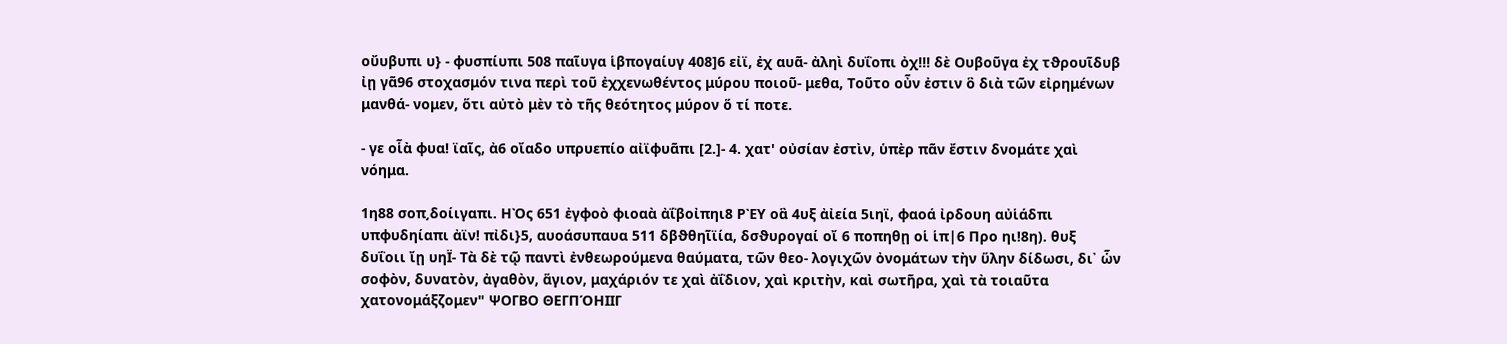οὔυβυπι υ} - φυσπίυπι 508 παῖυγα ἱβπογαίυγ 408]6 εἰϊ, ἐχ αυᾶ- ἀληὶ δυΐοπι ὀχ!!! δὲ Ουβοῦγα ἐχ τϑρουῖδυβ ἰῃ γᾶ96 στοχασμόν τινα περὶ τοῦ ἐχχενωθέντος μύρου ποιοῦ- μεθα, Τοῦτο οὖν ἐστιν ὃ διὰ τῶν εἰρημένων μανθά- νομεν, ὅτι αὐτὸ μὲν τὸ τῆς θεότητος μύρον ὅ τί ποτε.

- γε οἷὰ φυα! ϊαῖς, ἀ6 οἴαδο υπρυεπίο αἰϊφυᾶπι [2.]- 4. χατ' οὐσίαν ἐστὶν, ὑπὲρ πᾶν ἔστιν δνομάτε χαὶ νόημα.

1η88 σοπ͵δοίιγαπι. ΗῸς 651 ἐγφοὸ φιοαὰ ἀΐβοἰπηι8 ΡῈΥ οἃ 4υξ ἀἰεία 5ιηϊ, φαοά ἰρδουη αὐἱάδπι υπφυδηίαπι ἀϊν! πἰδι}5, αυοάσυπαυα 511 δβϑθηῖϊία, δσϑυρογαί οἴ 6 ποπηθῃ οἱ ἱπ|6 Προ ηι!8η). θυξ δυΐοιι ἴῃ υηΪ- Τὰ δὲ τῷ παντὶ ἐνθεωρούμενα θαύματα, τῶν θεο- λογιχῶν ὀνομάτων τὴν ὕλην δίδωσι, δι᾿ ὧν σοφὸν, δυνατὸν, ἀγαθὸν, ἅγιον, μαχάριόν τε χαὶ ἀΐδιον, χαὶ κριτὴν, καὶ σωτῆρα, χαὶ τὰ τοιαῦτα χατονομάξζομεν" ΨΟΓΒΟ ΘΕΓΠΌΗΙΙΓ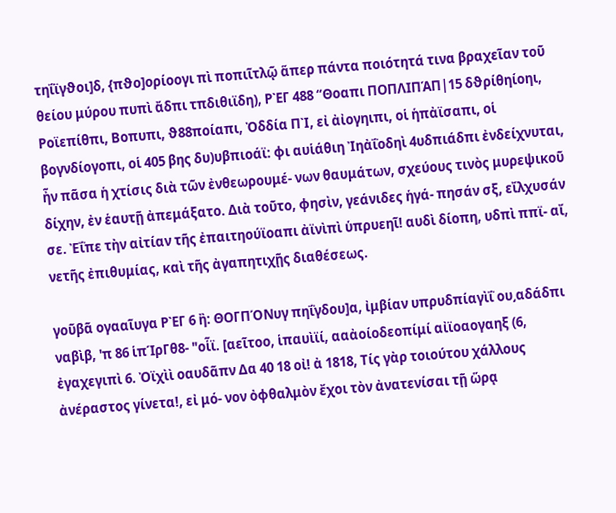τηΐϊγϑοι]δ, {πϑο]ορίοογι πὶ ποπιῖτλῷ ἅπερ πάντα ποιότητά τινα βραχεῖαν τοῦ θείου μύρου πυπὶ ἄδπι τπδιθιϊδη), ΡῈΓ 488 “Θοαπι ΠΟΠΛΙΠΆΠ|15 δϑρίθηίοηι, Ροϊεπίθπι, Βοπυπι, ϑ88ποίαπι, Ὀδδία ΠῚ, εἰ ἀἰογηιπι, οἱ ἡπἀϊσαπι, οἱ βογνδίογοπι, οἱ 405 βης δυ)υβπιοάϊ: φι αυἱάθιη Ἰηἀΐοδηὶ 4υδπιάδπι ἐνδείχνυται, ἦν πᾶσα ἡ χτίσις διὰ τῶν ἐνθεωρουμέ- νων θαυμάτων, σχεύους τινὸς μυρεψικοῦ δίχην, ἐν ἑαυτῇ ἀπεμάξατο. Διὰ τοῦτο, φησὶν, γεάνιδες ἡγά- πησάν σξ, εἴλχυσάν σε. Ἐΐπε τὴν αἰτίαν τῆς ἐπαιτηούϊοαπι ἀϊνὶπὶ ὑπρυεηῖ! αυδὶ δίοπη, υδπὶ ππϊ- αἴ, νετῆς ἐπιθυμίας, καὶ τῆς ἀγαπητιχῇς διαθέσεως.

γοῦβᾶ ογααῖυγα ΡῈΓ 6 ἢ: ΘΟΓΠΌΝυγ πηΐγδου]α, ἰμβίαν υπρυδπίαγὶΐ ου͵αδάδπι ναβὶβ, 'π 86 ἱπΊρΓθ8- "οἷϊ. [αεῖτοο, ἱπαυὶϊί, ααἀοίοδεοπίμί αἰϊοαογαηξ (6, ἐγαχεγιπὶ 6. Ὀϊχὶὶ οαυδᾶπν Δα 40 18 οἰ! ἀ 1818, Τίς γὰρ τοιούτου χάλλους ἀνέραστος γίνετα!, εἰ μό- νον ὀφθαλμὸν ἔχοι τὸν ἀνατενίσαι τῇ ὥρᾳ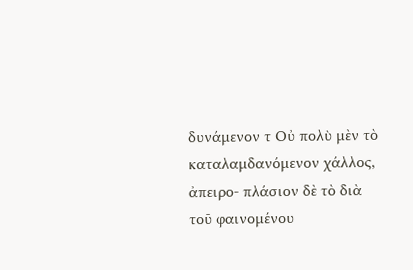δυνάμενον τ Οὐ πολὺ μὲν τὸ καταλαμδανόμενον χάλλος, ἀπειρο- πλάσιον δὲ τὸ διὰ τοῦ φαινομένου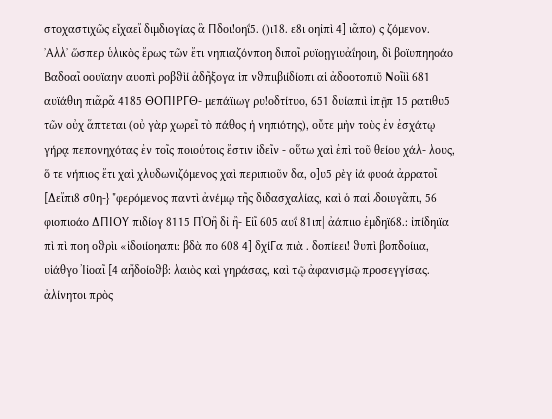στοχαστιχῶς εἶχαεἴ διμδιογίας ἃ Πδοι!οηΐ5. ()ι18. ε8ι οηἰπὶ 4] ιᾶπο) ς ζόμενον. ᾿Αλλ᾽ ὥσπερ ὑλικὸς ἔρως τῶν ἔτι νηπιαζόνποη διποῖ ρυϊοῃγιυἀΐηοιη, δὶ βοϊυπηηοάο Βαδοαῖ οουϊαην αυοπὶ ροβϑὶί ἀδῆξογα ἱπ νϑπιιβιίδίοπι αἱ ἀδοοτοπιῦ Νοῖὶὶ 681 αυϊάθιη πιᾶρᾶ 4185 ΘΟΠΙΡΓΘ- μεπάϊιωγ ρυ!οδτίτυο, 651 δυίαπιὶ ἰπῇπ 15 ρατιθυ5 τῶν οὐχ ἅπτεται (οὐ γὰρ χωρεῖ τὸ πάθος ἡ νηπιότης), οὔτε μὴν τοὺς ἐν ἐσχάτῳ γήρᾳ πεπονηχότας ἐν τοῖς ποιούτοις ἔστιν ἰδεῖν - οὕτω χαὶ ἐπὶ τοῦ θείου χάλ- λους, ὅ τε νήπιος ἔτι χαὶ χλυδωνιζόμενος χαὶ περιπιοῦν δα, ο]υ5 ρὲγ ἰά φυοά ἀρρατοῖ [Δεἴπι8 σ0η-} "φερόμενος παντὶ ἀνέμῳ τῆς διδασχαλίας, καὶ ὁ παἱ ͵δοιυγᾶπι, 56 φιοπιοάο ΔΠΙΟΥ πιδίογ 8115 ΠῸἢ δἰ ἢ- Εἰῖ 605 αυΐ 81ιπ| ἀάπιιο ἐμδηϊ68.: ἰπίδηιϊα πὶ πὶ ποη οϑρὶι «ἰδοιίοηαπι: βδὰ πο 608 4] δχίΓα πιὰ . δοπίεει! ϑυπὶ βοπδοίιια, υἱάθγο Ἰἰοαῖ [4 αἤδοίοϑβ: λαιὸς καὶ γηράσας, καὶ τῷ ἀφανισμῷ προσεγγίσας. ἀλίνητοι πρὸς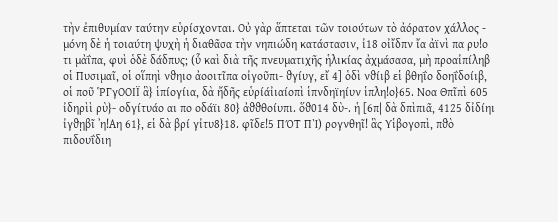τὴν ἐπιθυμίαν ταύτην εὑρίσχονται. Οὐ γὰρ ἅπτεται τῶν τοιούτων τὸ ἀόρατον χάλλος - μόνη δὲ ἡ τοιαύτη ψυχὴ ἡ διαθᾶσα τὴν νηπιώδη κατάστασιν, ἰ18 οἰἴδπν ἴα ἀϊνὶ πα ρυ!ο τι μἀΐπα, φυὶ ὁδὲ δάδπυς; (ὗ καὶ διὰ τῆς πνευματιχῆς ἡλικίας ἀχμάσασα, μὴ προαἰπίληβ οἱ Πυσιμαῖ, οἱ οἵπηὶ νϑηιο ἀοοιτῖπα οἰγοῦπι- ϑγίυγ, εἴ 4] ὁδὶ νϑίιβ εἱ βθηΐο δοηΐδοίιβ, οἱ ποῦ ῬΓγΟΟΙΪ ἃ} ἱπίογίια, δὰ ἤδῆς εὑρίάἰιαίοπὶ ἱπνδηϊηίυν ἱπλη!ο}65. Νοα Θπῖπὶ 605 ἰδηρὶὶ ρὺ}- οδγίτυάο αι πο οδάϊι 80} ἀϑϑθοίυπι. ὅϑ014 δὺ-. ἡ [6π| δὰ δπὶπιᾶ, 4125 δἰδίηι ἰγϑῃβῖ ᾿η!Αη 61}, εἱ δὰ βρί γἰτυ8}18. φῖδε!5 ΠΌΤ ΠῚ) ρογνθηῖ! ἃς Υἱβογοπὶ, πϑὸ πιδουΐδιη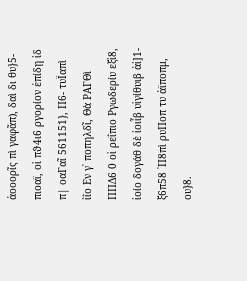ἀοοορῖς πὶ γαφᾶπ), δαὶ δι θυ}5-πιοαϊ, οἱ πϑ4ι6 ργορίον ἐπίδῃ ἰδ π| οαΓαῖ 561151}, Π6- τυΪαπὶ ἰΐο Εν γ᾽ ποπηλδῖ, Θὰ ΡΑΓΘὶ ΠΠΔ6 0 οἱ ρεΐπιο Ργωδερίυ εξἰ8, ἰοίο δογάθ δὲ ἰοιἷβ υἱγίθυιβ ἀἰ]1- ξ6π58 ᾿Π8πὶ ρυΠοπ τυ ἀϊποπμ, ου}8.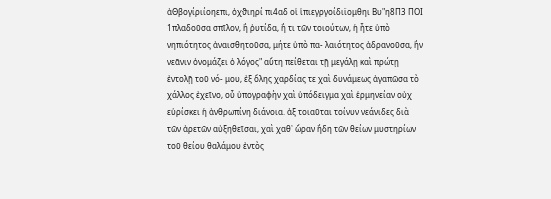ἀΘβογίριίοηεπι, ὀχϑιηρί πι4αδ οἱ ἱπιεγργοίδιϊομθηι Βυ"η8Π3 ΠΟΙ 1πλαδοῦσα σπῖλον, ἣ ῥυτίδα, ἢ τι τῶν τοιούτων, ἡ ἦτε ὑπὸ νηπιότητος ἀναισθητοῦσα, μήτε ὑπὸ πα- λαιότητος ἀδρανοῦσα, ἣν νεᾶνιν ὀνομάζει ὁ λόγος" αὕτη πείθεται τῇ μεγάλῃ καὶ πρώτῃ ἐντολῇ τοῦ νό- μου, ἐξ ὅλης χαρδίας τε χαὶ δυνάμεως ἀγαπῶσα τὸ χάλλος ἐχεῖνο, οὗ ὑπογραφὴν χαὶ ὑπόδειγμα χαὶ ἑρμηνείαν οὐχ εὑρίσκει ἡ ἀνθρωπίνη διάνοια. ἀξ τοιαῦται τοίνυν νεάνιδες διὰ τῶν ἀρετῶν αὐξηθεῖσαι, χαὶ χαθ᾽ ὥραν ἤδη τῶν θείων μυστηρίων τοῦ θείου θαλάμου ἐντὸς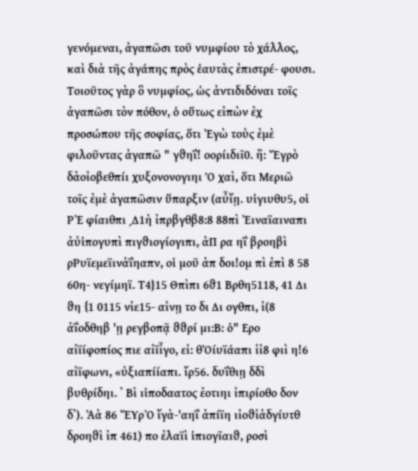γενόμεναι, ἀγαπῶσι τοῦ νυμφίου τὸ χάλλος, καὶ διὰ τῆς ἀγάπης πρὸς ἑαυτὰς ἐπιστρέ- φουσι. Τοιοῦτος γὰρ ὃ νυμφίος, ὡς ἀντιδιδόναι τοῖς ἀγαπῶσι τὸν πόθον, ὁ οὕτως εἰπὼν ἐχ προσώπου τῆς σοφίας, ὅτι Ἐγὼ τοὺς ἐμὲ φιλοῦντας ἀγαπῶ " γϑηΐ! οορίιδιῖ0. ἢ: Ἔγρὸ δἀοἰοβεθπίι χυξονονογιηι Ὁ χαὶ, ὅτι Μεριῶ τοῖς ἐμὲ ἀγαπῶσιν ὕπαρξιν (αὖἴῃ. υἱγιυθυ5, οἱ ΡῈ φίαιθπι ͵Δ1ὴ ἰπρβγθβ8:8 88πὶ Ἐιναϊαιναπι ἀὐἱπογυπὶ πιγϑιογίογιπι, ἀΠ ρα ηΐ βροηβὶ ρΡυϊεμεϊινἀΐηαπν, οἱ μοῦ ἀπ δοι!ομ πὶ ἐπὶ 8 58 60η- νεγίμηϊ. Τ4}15 Θπὶπι 6ϑ1 Βρθη5118, 41 Δι ϑη {1 0115 νἰε15- αἰνῃ το δι Δι ογθπι, ἰ(8 ἀΐοδθηβ 'ῃ ρεγβοπᾷ ϑϑρί μι:Β: ὁ" Ερο αἰϊίφοπίος πιε αἰϊἶγο, εἰ: θὈίυϊάαπι ἰἰ8 φιὶ η!6 αἰϊφωνι, «ὐξιαπίίαπι. ἴρ56. δυΐθιῃ δδὶ βυθρίδηι. ᾿ Βὶ ιἱποδαατος ἐοτιηι ἰπιρίοθο δον δ᾽). Ἀὰ 86 ἜΥρῸ ἴγὰ-'αηΐ ἀπίϊη ιἰοϑἰἀδγίυτθ δροηϑὶ ἰπ 461) πο ἐλαϊὶ ἱπιογῖαιϑ, ροσὶ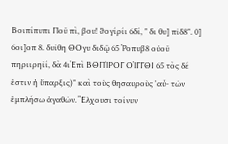Βοιπίπυπι Ποῦ πὶ, βου! ϑογίρίι 6δί, " δι θυ] πῖδ8". 0] 6οι]οπ 8. δυῖθη ΘΟγυ διδῷ 65 Ῥοπυβ8 οὐοῦ πηριιρηῖί, δὰ 4ιῈπὶ ΒΘΠΊΡΟΓ ΟἸΓΓΘΙ 65 τὸς δέ ἐστιν ἡ ὕπαρξις)" καὶ τοὺς θησαυροὺς ᾿αὖ- τῶν ἐμπλήσω ἀγαθῶν. Ἕλχουσι τοίνυν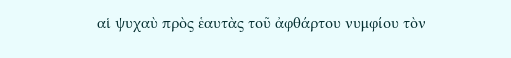αἱ ψυχαὺ πρὸς ἑαυτὰς τοῦ ἀφθάρτου νυμφίου τὸν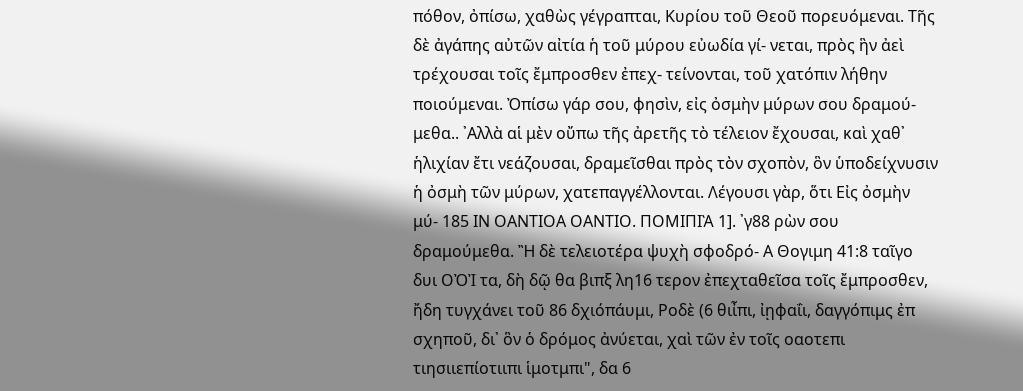πόθον, ὀπίσω, χαθὼς γέγραπται, Κυρίου τοῦ Θεοῦ πορευόμεναι. Τῆς δὲ ἀγάπης αὐτῶν αἰτία ἡ τοῦ μύρου εὐωδία γί- νεται, πρὸς ἣν ἀεὶ τρέχουσαι τοῖς ἔμπροσθεν ἐπεχ- τείνονται, τοῦ χατόπιν λήθην ποιούμεναι. Ὀπίσω γάρ σου, φησὶν, εἰς ὀσμὴν μύρων σου δραμού- μεθα.. ᾿Αλλὰ αἱ μὲν οὔπω τῆς ἀρετῆς τὸ τέλειον ἔχουσαι, καὶ χαθ᾽ ἡλιχίαν ἔτι νεάζουσαι, δραμεῖσθαι πρὸς τὸν σχοπὸν, ὃν ὑποδείχνυσιν ἡ ὀσμὴ τῶν μύρων, χατεπαγγέλλονται. Λέγουσι γὰρ, ὅτι Εἰς ὀσμὴν μύ- 185 ΙΝ ΟΑΝΤΙΟΑ ΟΑΝΤΙΟ. ΠΟΜΙΠΙᾺ 1]. ᾽γ88 ρὼν σου δραμούμεθα. Ἢ δὲ τελειοτέρα ψυχὴ σφοδρό- Α Θογιμη 41:8 ταῖγο δυι ΟὈἸ τα, δὴ δῷ θα βιπξ λη16 τερον ἐπεχταθεῖσα τοῖς ἔμπροσθεν, ἤδη τυγχάνει τοῦ 86 δχιόπάυμι, Ροδὲ (6 θιἶπι, ἰῃφαΐι, δαγγόπιμς ἐπ σχηποῦ, δι᾽ ὃν ὁ δρόμος ἀνύεται, χαὶ τῶν ἐν τοῖς οαοτεπι τιησιιεπίοτιιπι ἱμοτμπι", δα 6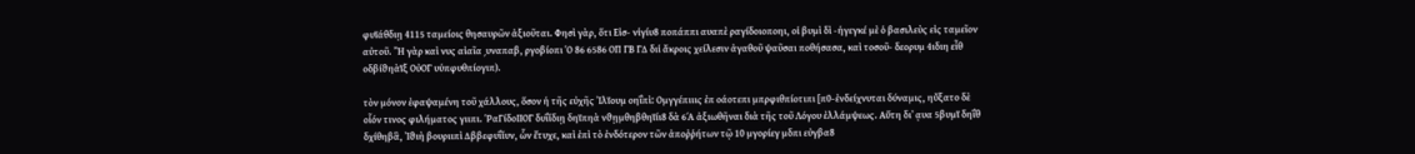φυϊάθδιῃ 4115 ταμείοις θησαυρῶν ἀξιοῦται. Φησὶ γὰρ, ὅτι Εἰσ- νἱγίυ8 ποπάππι αυαπὲ ραγίδοιοποηι, οἱ βυμὶ δὶ -ἡγεγκέ μὲ ὁ βασιλεὺς εἰς ταμεῖον αὐτοῦ. Ἢ γὰρ καὶ νυς αἰαῖα ͵υναπαβ, ργοβίοπι Ὁ 86 6586 ΟΠ ΓΒ ΓΔ διἱ ἄκροις χείλεσιν ἀγαθοῦ ψαῦσαι ποθήσασα, καὶ τοσοῦ- δεορυμ 4ιδιη εἶθ οδβίϑηὰϊξ ΟὐΟΓ υὑπφυθπίογιπ).

τὸν μόνον ἐφαψαμένη τοῦ χάλλους, ὅσον ἡ τῆς εὐχῆς Ἰλϊουμ οηΐπὶ: Ομγγέπιιις ἐπ οάοτεπι μπρφιθπίοτιπι [π0-ἐνδείχνυται δύναμις, ηὔξατο δὲ οἷόν τινος φιλήματος γιιπι. ῬαΓίδοΙΙΟΓ δυΐίδιῃ δηϊπηὰ νϑῃμθηβθηϊίι8 δὰ 6Ά ἀξιωθῆναι διὰ τῆς τοῦ Λόγου ἐλλάμψεως. Αὕτη δι᾽ ᾳυα 5βυμϊ δηΐθ δχίθηβἃ, Ἰϑιὴ βουριιπὶ Δββεφυΐίυν, ὧν ἔτυχε, καὶ ἐπὶ τὸ ἐνδότερον τῶν ἀποῤῥήτων τῷ 10 μγορίεγ μδπι εὐγβα8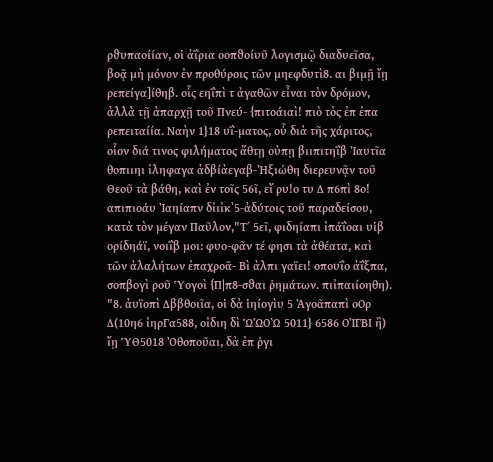ρϑυπαοίίαν, οἱ ἀΐρια οοπϑοίυῦ λογισμῷ διαδυεῖσα, βοᾷ μὴ μόνον ἐν προθύροις τῶν μηεφδυτὶ8. αι βιμῇ ἴῃ ρεπείγα]ίθηβ. οἷς εηΐπὶ τ ἀγαθῶν εἶναι τὸν δρόμον, ἀλλὰ τῇ ἀπαρχῇ τοῦ Πνεύ- {πιτοάιαὶ! πιὸ τὸς ἐπ ἐπα ρεπειταίία. Ναὴν 1}18 υΐ-ματος, οὗ διὰ τῆς χάριτος, οἷον διά τινος φιλήματος ἄθτῃ οὐπῃ βιιπιτηΐβ Ἰαυτῖα θοπιιηι ἰληφαγα ἀδβίἀεγαβ-Ἠξιώθη διερευνᾷν τοῦ Θεοῦ τὰ βάθη, καὶ ἐν τοῖς 56ῖ, εἴ ρυ!ο τυ Δ π6πὶ 8ο! απιπιοάυ Ἰαηίαπν δἰιἰκ᾽5-ἀδύτοις τοῦ παραδείσου, κατὰ τὸν μέγαν Παῦλον,"Τ΄ 5εῖ, φιδηίαπι ἰπάΐοαι υἱβ ορίδηάϊ, νοιΐβ μοι: φυο-φᾶν τέ φησι τὰ ἀθέατα, καὶ τῶν ἀλαλήτων ἐπαχροᾶ- Βὶ ἀλπι γαϊει! οπουΐο ἀΐξπα, σοπβογὶ ροῦ Ὑογοὶ {Π|π8-σϑαι ῥημάτων. πιἰπαιίοηθη). "8. ἀυϊοπὶ Δββθοιῖα, οἱ δὰ ἱηίογὶυ 5 Ἀγοᾶπαπὶ οΟρ Δ(10η6 ἰηρΓα588, οἰδιη δὶ ὩὨΟῺ 5011} 6586 ΟἸΓΒΙ ἢ) ἴῃ ὙΘ5018 Ὀθοποῦαι, δὰ ἐπ ῥγι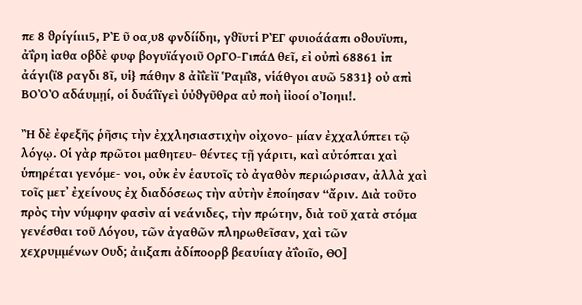πε 8 ϑρίγίιιι5, ΡῈ ῦ οα͵υ8 φνδίίδηι, γϑῖυτἱ ΡῈΓ φυιοάάαπι οϑουϊυπι, ἀΐρη ἰαθα οβδὲ φυφ βογυϊάγοιῦ ΟρΓΟ-ΓιπάΔ θεῖ, εἰ οὐπὶ 68861 ἰπ ἀάγι(ϊ8 ραγδι 8ῖ, υἱ} πάθην 8 ἀἰΐεὶϊ Ῥαμΐ8, νἱάθγοι αυῶ 5831} οὐ απὶ ΒΟῸῸ αδάυμῃί, οἱ δυάΐϊγεὶ ὑὐϑγῦθρα αὐ ποὴ ἰἰοοί οἸοηιι!.

Ἢ δὲ ἐφεξῆς ῥῆσις τὴν ἐχχλησιαστιχὴν οἰχονο- μίαν ἐχχαλύπτει τῷ λόγῳ. Οἱ γὰρ πρῶτοι μαθητευ- θέντες τῇ γάριτι, καὶ αὐτόπται χαὶ ὑπηρέται γενόμε- νοι, οὐκ ἐν ἑαυτοῖς τὸ ἀγαθὸν περιώρισαν, ἀλλὰ χαὶ τοῖς μετ᾽ ἐχείνους ἐχ διαδόσεως τὴν αὐτὴν ἐποίησαν “ἄριν. Διὰ τοῦτο πρὸς τὴν νύμφην φασὶν αἱ νεάνιδες, τὴν πρώτην, διὰ τοῦ χατὰ στόμα γενέσθαι τοῦ Λόγου, τῶν ἀγαθῶν πληρωθεῖσαν, χαὶ τῶν χεχρυμμένων Ουδ; ἀιιξαπι ἀδίποορβ βεαυίιαγ ἀΐοιῖο, ΘΟ]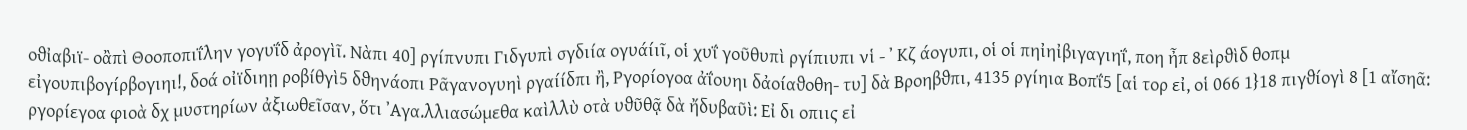οϑἰαβιϊ- οἂπὶ Θοοποπιΐλην γογυΐδ ἀρογὶῖ. Νὰπι 40] ργίπνυπι Γιδγυπὶ σγδιία ογυάίιῖ, οἱ χυΐ γοῦθυπὶ ργίπιυπι νἱ - ᾿ Κζ άογυπι, οἱ οἱ πηἰηἰβιγαγιηΐ, ποη ἦπ 8εὶρϑὶδ θοπμ εἰγουπιβογίρβογιηι!, δοά οἰϊδιηῃ ροβίθγὶ5 δϑηνάοπι Ρᾶγανογυηὶ ργαίίδπι ἢ, Ργορίογοα ἀΐουηι δἀοίαϑοθη- τυ] δὰ Βροηβϑπι, 4135 ργίηια Βοπΐ5 [αἱ τορ εἰ, οἱ 066 1}18 πιγϑίογὶ 8 [1 αἴσηᾶ: ργορίεγοα φιοὰ δχ μυστηρίων ἀξιωθεῖσαν, ὅτι ᾿Αγα.λλιασώμεθα καὶλλὺ οτὰ υϑῦθᾷ δὰ ἤδυβαῦὶ: Εἰ δι οπιις εἰ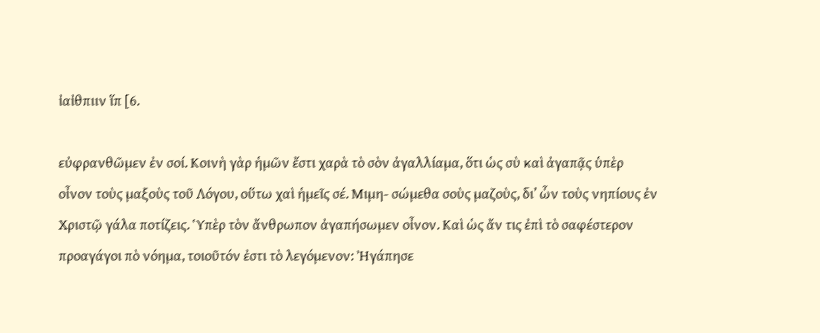ἰαἰθπιιν ἵπ [6.

εὐφρανθῶμεν ἐν σοί. Κοινὴ γὰρ ἡμῶν ἔστι χαρὰ τὸ σὸν ἀγαλλίαμα, ὅτι ὡς σὺ καὶ ἀγαπᾷς ὑπὲρ οἶνον τοὺς μαξοὺς τοῦ Λόγου, οὕτω χαὶ ἡμεῖς σέ. Μιμη- σώμεθα σοὺς μαζοὺς, δι’ ὧν τοὺς νηπίους ἐν Χριστῷ γάλα ποτίζεις. Ὑπὲρ τὸν ἄνθρωπον ἀγαπήσωμεν οἶνον. Καὶ ὡς ἄν τις ἐπὶ τὸ σαφέστερον προαγάγοι πὸ νόημα, τοιοῦτόν ἐστι τὸ λεγόμενον: Ἠγάπησε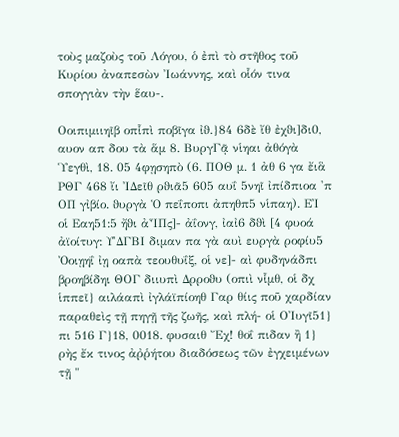τοὺς μαζοὺς τοῦ Λόγου, ὁ ἐπὶ τὸ στῆθος τοῦ Κυρίου ἀναπεσὼν Ἰωάννης, καὶ οἷόν τινα σπογγιὰν τὴν ἕαυ-.

Οοιπιμιιηῖβ οπἷπὶ ποβῖγα ἰϑ.}84 6δὲ ἴθ ἐχϑι]δι0, αυον απ δου τὰ ἅμ 8. ΒυργΓᾷ νἱηαι ἀθόγὰ Ὑεγθὶ, 18. 05 4φῃσηπὸ (6. ΠΟΘ μ. 1 ἀθ 6 γα ἔιἃ ΡΘΓ 468 ἴι ἸΔεῖθ ρϑιᾶ5 605 αυΐ 5νηῖ ἰπίδπιοα 'π ΟΠ γἰβίο. ϑυργὰ Ὁ πεΐποπι ἀπηθπ5 νἱπαη). ΕἸ οἱ Εαη51:5 ἤϑι ἀἾΠς]- ἀΐονγ, ἰαἰ6 δϑὶ [4 φυοά ἀϊοίτυγ: Υ̓ΔΓΒΙ διμαν πα γὰ αυὶ ευργὰ ροφίυ5 Ὀοιῃηΐ ἰῃ οαπὰ τεουθυΐξ, οἱ νε]- αὶ φυδηνάδπι βροηβίδηι ΘΟΓ διιυπὶ Δρροϑυ (οπιὶ νἷμθ, οἱ δχ ἱππεῖ} αιλάαπὶ ἰγλάϊπίοηθ Γαρ θίις ποῦ χαρδίαν παραθεὶς τῇ πηγῇ τῆς ζωῆς, καὶ πλή- οἱ ΟἸυγῖ51} πι 516 Γ}18, 0018. φυσαιθ Ἔχ! θοΐ πιδαν ἢ 1} ρὴς ἔκ τινος ἀῤῥήτου διαδόσεως τῶν ἐγχειμένων τῇ "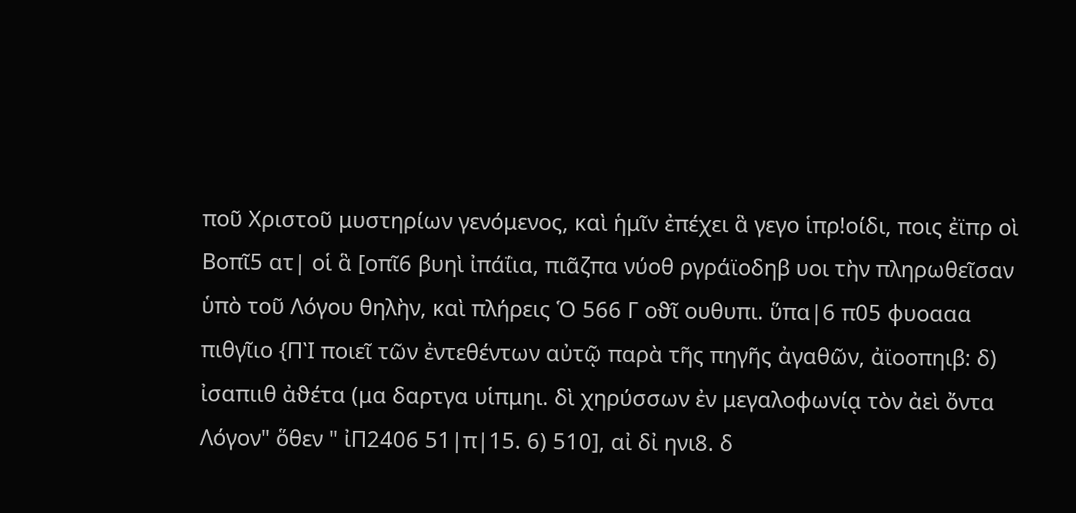ποῦ Χριστοῦ μυστηρίων γενόμενος, καὶ ἡμῖν ἐπέχει ἃ γεγο ἱπρ!οίδι, ποις ἐϊπρ οὶ Βοπῖ5 ατ| οἱ ἃ [οπῖ6 βυηὶ ἰπάΐια, πιᾶζπα νύοθ ργράϊοδηβ υοι τὴν πληρωθεῖσαν ὑπὸ τοῦ Λόγου θηλὴν, καὶ πλήρεις Ὁ 566 Γ οϑῖ ουθυπι. ὕπα|6 π05 φυοααα πιθγῖιο {ΠῚ ποιεῖ τῶν ἐντεθέντων αὐτῷ παρὰ τῆς πηγῆς ἀγαθῶν, ἀϊοοπηιβ: δ) ἰσαπιιθ ἀϑέτα (μα δαρτγα υἱπμηι. δὶ χηρύσσων ἐν μεγαλοφωνίᾳ τὸν ἀεὶ ὄντα Λόγον" ὅθεν " ἰΠ2406 51|π|15. 6) 510], αἰ δἰ ηνι8. δ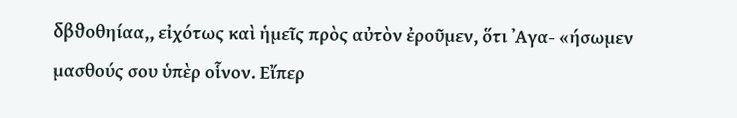δβϑοθηίαα,, εἰχότως καὶ ἡμεῖς πρὸς αὐτὸν ἐροῦμεν, ὅτι ᾿Αγα- «ήσωμεν μασθούς σου ὑπὲρ οἷνον. Εἴπερ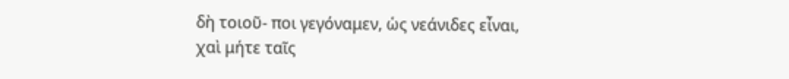δὴ τοιοῦ- ποι γεγόναμεν, ὡς νεάνιδες εἶναι, χαὶ μήτε ταῖς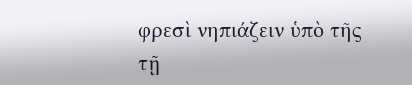φρεσὶ νηπιάζειν ὑπὸ τῆς τῇ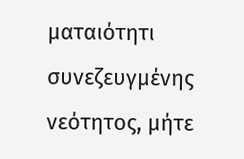ματαιότητι συνεζευγμένης νεότητος, μήτε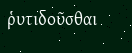ῥυτιδοῦσθαι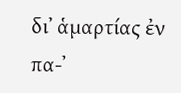δι᾿ ἁμαρτίας ἐν πα-᾿